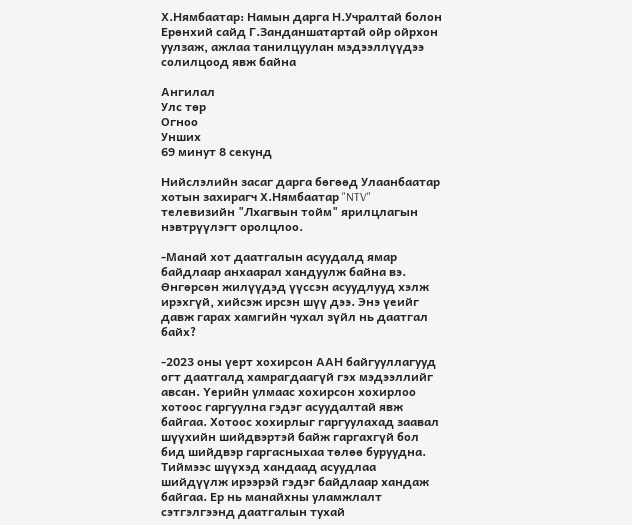Х.Нямбаатар: Намын дарга Н.Учралтай болон Ерөнхий сайд Г.Занданшатартай ойр ойрхон уулзаж, ажлаа танилцуулан мэдээллүүдээ солилцоод явж байна

Ангилал
Улс төр
Огноо
Унших
69 минут 8 секунд

Нийслэлийн засаг дарга бөгөөд Улаанбаатар хотын захирагч Х.Нямбаатар "NTV" телевизийн "Лхагвын тойм" ярилцлагын нэвтрүүлэгт оролцлоо.

-Манай хот даатгалын асуудалд ямар байдлаар анхаарал хандуулж байна вэ. Өнгөрсөн жилүүдэд үүссэн асуудлууд хэлж ирэхгүй, хийсэж ирсэн шүү дээ. Энэ үеийг давж гарах хамгийн чухал зүйл нь даатгал байх?

-2023 оны үерт хохирсон ААН байгууллагууд огт даатгалд хамрагдаагүй гэх мэдээллийг авсан. Үерийн улмаас хохирсон хохирлоо хотоос гаргуулна гэдэг асуудалтай явж байгаа. Хотоос хохирлыг гаргуулахад заавал шүүхийн шийдвэртэй байж гаргахгүй бол бид шийдвэр гаргасныхаа төлөө буруудна. Тиймээс шүүхэд хандаад асуудлаа шийдүүлж ирээрэй гэдэг байдлаар хандаж байгаа. Ер нь манайхны уламжлалт сэтгэлгээнд даатгалын тухай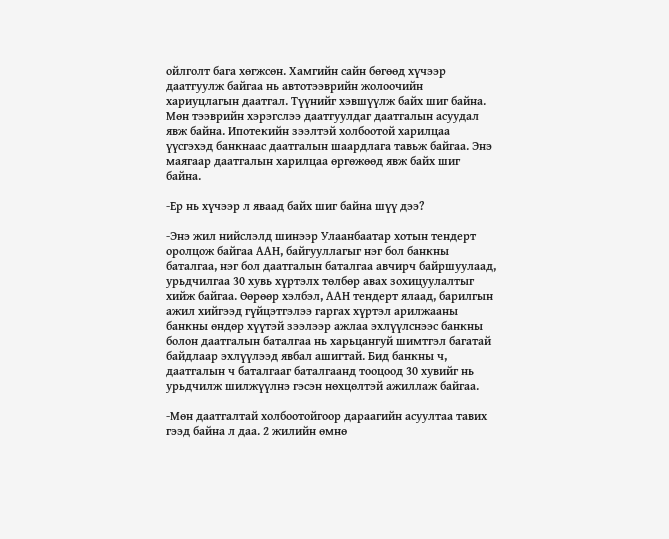ойлголт бага хөгжсөн. Хамгийн сайн бөгөөд хүчээр даатгуулж байгаа нь автотээврийн жолоочийн хариуцлагын даатгал. Түүнийг хэвшүүлж байх шиг байна. Мөн тээврийн хэрэгслээ даатгуулдаг даатгалын асуудал явж байна. Ипотекийн зээлтэй холбоотой харилцаа үүсгэхэд банкнаас даатгалын шаардлага тавьж байгаа. Энэ маягаар даатгалын харилцаа өргөжөөд явж байх шиг байна.

-Ер нь хүчээр л яваад байх шиг байна шүү дээ?

-Энэ жил нийслэлд шинээр Улаанбаатар хотын тендерт оролцож байгаа ААН, байгууллагыг нэг бол банкны баталгаа, нэг бол даатгалын баталгаа авчирч байршуулаад, урьдчилгаа 30 хувь хүртэлх төлбөр авах зохицуулалтыг хийж байгаа. Өөрөөр хэлбэл, ААН тендерт ялаад, барилгын ажил хийгээд гүйцэтгэлээ гаргах хүртэл арилжааны банкны өндөр хүүтэй зээлээр ажлаа эхлүүлснээс банкны болон даатгалын баталгаа нь харьцангуй шимтгэл багатай байдлаар эхлүүлээд явбал ашигтай. Бид банкны ч, даатгалын ч баталгааг баталгаанд тооцоод 30 хувийг нь урьдчилж шилжүүлнэ гэсэн нөхцөлтэй ажиллаж байгаа.

-Мөн даатгалтай холбоотойгоор дараагийн асуултаа тавих гээд байна л даа. 2 жилийн өмнө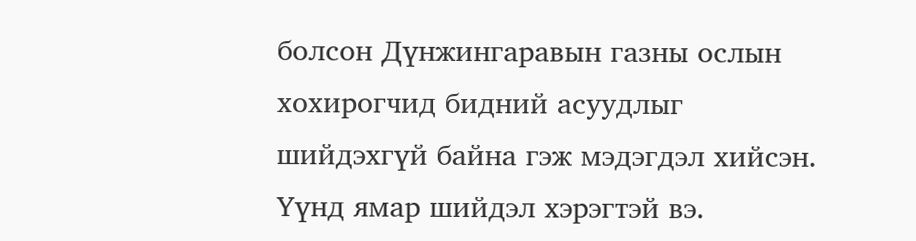болсон Дүнжингаравын газны ослын хохирогчид бидний асуудлыг шийдэхгүй байна гэж мэдэгдэл хийсэн. Үүнд ямар шийдэл хэрэгтэй вэ.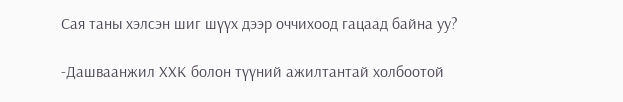Сая таны хэлсэн шиг шүүх дээр оччихоод гацаад байна уу?

-Дашваанжил ХХК болон түүний ажилтантай холбоотой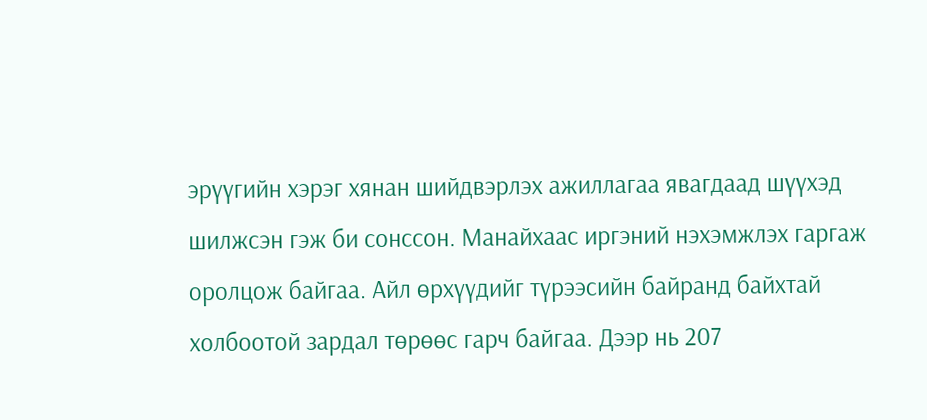эрүүгийн хэрэг хянан шийдвэрлэх ажиллагаа явагдаад шүүхэд шилжсэн гэж би сонссон. Манайхаас иргэний нэхэмжлэх гаргаж оролцож байгаа. Айл өрхүүдийг түрээсийн байранд байхтай холбоотой зардал төрөөс гарч байгаа. Дээр нь 207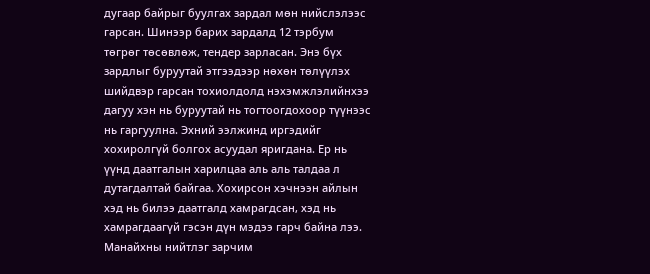дугаар байрыг буулгах зардал мөн нийслэлээс гарсан. Шинээр барих зардалд 12 тэрбум төгрөг төсөвлөж, тендер зарласан. Энэ бүх зардлыг буруутай этгээдээр нөхөн төлүүлэх шийдвэр гарсан тохиолдолд нэхэмжлэлийнхээ дагуу хэн нь буруутай нь тогтоогдохоор түүнээс нь гаргуулна. Эхний ээлжинд иргэдийг хохиролгүй болгох асуудал яригдана. Ер нь үүнд даатгалын харилцаа аль аль талдаа л дутагдалтай байгаа. Хохирсон хэчнээн айлын хэд нь билээ даатгалд хамрагдсан, хэд нь хамрагдаагүй гэсэн дүн мэдээ гарч байна лээ. Манайхны нийтлэг зарчим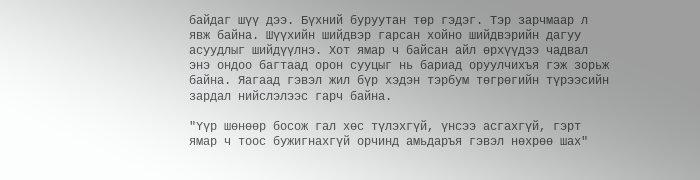байдаг шүү дээ. Бүхний буруутан төр гэдэг. Тэр зарчмаар л явж байна. Шүүхийн шийдвэр гарсан хойно шийдвэрийн дагуу асуудлыг шийдүүлнэ. Хот ямар ч байсан айл өрхүүдээ чадвал энэ ондоо багтаад орон сууцыг нь бариад оруулчихъя гэж зорьж байна. Яагаад гэвэл жил бүр хэдэн тэрбум төгрөгийн түрээсийн зардал нийслэлээс гарч байна.

"Үүр шөнөөр босож гал хөс түлэхгүй, үнсээ асгахгүй, гэрт ямар ч тоос бужигнахгүй орчинд амьдаръя гэвэл нөхрөө шах"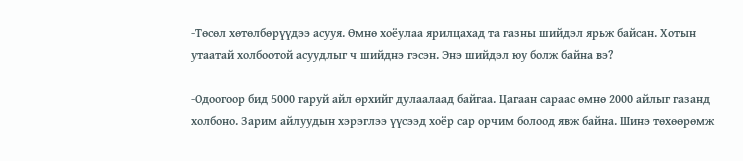-Төсөл хөтөлбөрүүдээ асууя. Өмнө хоёулаа ярилцахад та газны шийдэл ярьж байсан. Хотын утаатай холбоотой асуудлыг ч шийднэ гэсэн. Энэ шийдэл юу болж байна вэ?

-Одоогоор бид 5000 гаруй айл өрхийг дулаалаад байгаа. Цагаан сараас өмнө 2000 айлыг газанд холбоно. Зарим айлуудын хэрэглээ үүсээд хоёр сар орчим болоод явж байна. Шинэ төхөөрөмж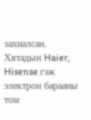захиалсан. Хятадын Haier, Hisense гэж электрон барааны том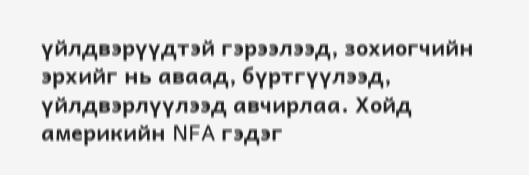үйлдвэрүүдтэй гэрээлээд, зохиогчийн эрхийг нь аваад, бүртгүүлээд, үйлдвэрлүүлээд авчирлаа. Хойд америкийн NFA гэдэг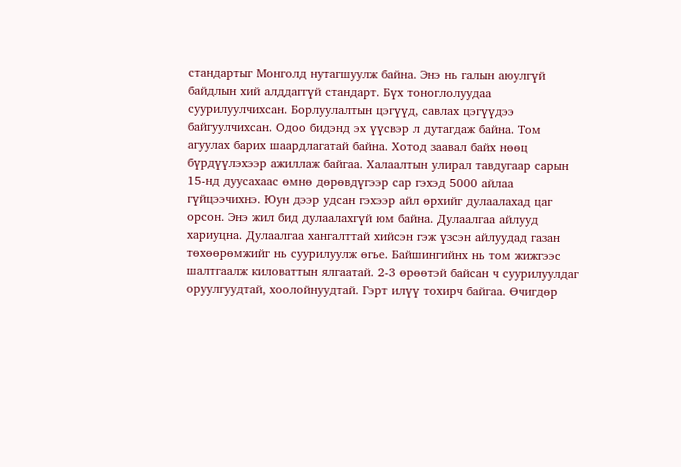стандартыг Монголд нутагшуулж байна. Энэ нь галын аюулгүй байдлын хий алддаггүй стандарт. Бүх тоноглолуудаа суурилуулчихсан. Борлуулалтын цэгүүд, савлах цэгүүдээ байгуулчихсан. Одоо бидэнд эх үүсвэр л дутагдаж байна. Том агуулах барих шаардлагатай байна. Хотод заавал байх нөөц бүрдүүлэхээр ажиллаж байгаа. Халаалтын улирал тавдугаар сарын 15-нд дуусахаас өмнө дөрөвдүгээр сар гэхэд 5000 айлаа гүйцээчихнэ. Юун дээр удсан гэхээр айл өрхийг дулаалахад цаг орсон. Энэ жил бид дулаалахгүй юм байна. Дулаалгаа айлууд хариуцна. Дулаалгаа хангалттай хийсэн гэж үзсэн айлуудад газан төхөөрөмжийг нь суурилуулж өгье. Байшингийнх нь том жижгээс шалтгаалж киловаттын ялгаатай. 2-3 өрөөтэй байсан ч суурилуулдаг оруулгуудтай, хоолойнуудтай. Гэрт илүү тохирч байгаа. Өчигдөр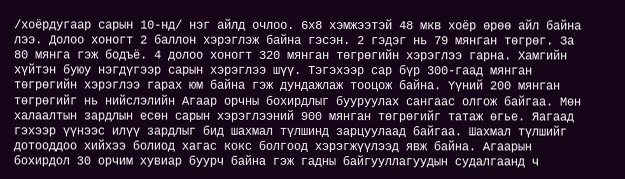/хоёрдугаар сарын 10-нд/ нэг айлд очлоо. 6х8 хэмжээтэй 48 мкв хоёр өрөө айл байна лээ. Долоо хоногт 2 баллон хэрэглэж байна гэсэн. 2 гэдэг нь 79 мянган төгрөг. За 80 мянга гэж бодъё. 4 долоо хоногт 320 мянган төгрөгийн хэрэглээ гарна. Хамгийн хүйтэн буюу нэгдүгээр сарын хэрэглээ шүү. Тэгэхээр сар бүр 300-гаад мянган төгрөгийн хэрэглээ гарах юм байна гэж дундажлаж тооцож байна. Үүний 200 мянган төгрөгийг нь нийслэлийн Агаар орчны бохирдлыг бууруулах сангаас олгож байгаа. Мөн халаалтын зардлын есөн сарын хэрэглээний 900 мянган төгрөгийг татаж өгье. Яагаад гэхээр үүнээс илүү зардлыг бид шахмал түлшинд зарцуулаад байгаа. Шахмал түлшийг дотооддоо хийхээ болиод хагас кокс болгоод хэрэгжүүлээд явж байна. Агаарын бохирдол 30 орчим хувиар буурч байна гэж гадны байгууллагуудын судалгаанд ч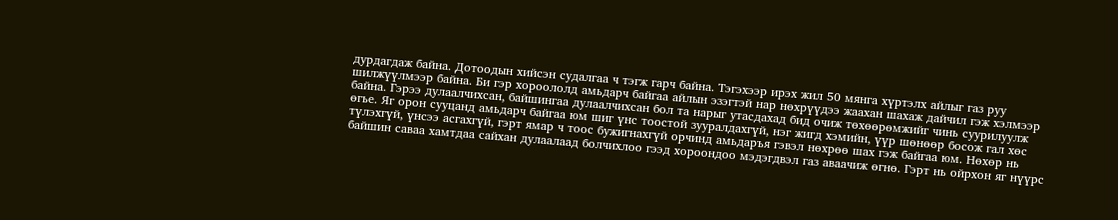дурдагдаж байна. Дотоодын хийсэн судалгаа ч тэгж гарч байна. Тэгэхээр ирэх жил 50 мянга хүртэлх айлыг газ руу шилжүүлмээр байна. Би гэр хороололд амьдарч байгаа айлын эзэгтэй нар нөхрүүдээ жаахан шахаж дайчил гэж хэлмээр байна. Гэрээ дулаалчихсан, байшингаа дулаалчихсан бол та нарыг утасдахад бид очиж төхөөрөмжийг чинь суурилуулж өгье. Яг орон сууцанд амьдарч байгаа юм шиг үнс тоостой зууралдахгүй, нэг жигд хэмийн, үүр шөнөөр босож гал хөс түлэхгүй, үнсээ асгахгүй, гэрт ямар ч тоос бужигнахгүй орчинд амьдаръя гэвэл нөхрөө шах гэж байгаа юм. Нөхөр нь байшин саваа хамтдаа сайхан дулаалаад болчихлоо гээд хороондоо мэдэгдвэл газ аваачиж өгнө. Гэрт нь ойрхон яг нүүрс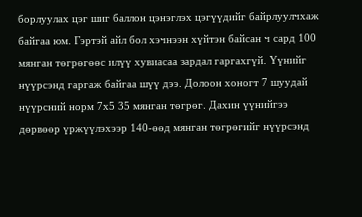борлуулах цэг шиг баллон цэнэглэх цэгүүдийг байрлуулчхаж байгаа юм. Гэртэй айл бол хэчнээн хүйтэн байсан ч сард 100 мянган төгрөгөөс илүү хувиасаа зардал гаргахгүй. Үүнийг нүүрсэнд гаргаж байгаа шүү дээ. Долоон хоногт 7 шуудай нүүрсний норм 7х5 35 мянган төгрөг. Дахин үүнийгээ дөрвөөр үржүүлэхээр 140-өөд мянган төгрөгийг нүүрсэнд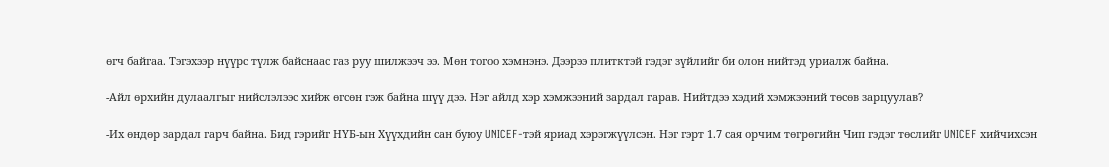өгч байгаа. Тэгэхээр нүүрс түлж байснаас газ руу шилжээч ээ. Мөн тогоо хэмнэнэ. Дээрээ плитктэй гэдэг зүйлийг би олон нийтэд уриалж байна.

-Айл өрхийн дулаалгыг нийслэлээс хийж өгсөн гэж байна шүү дээ. Нэг айлд хэр хэмжээний зардал гарав. Нийтдээ хэдий хэмжээний төсөв зарцуулав?

-Их өндөр зардал гарч байна. Бид гэрийг НҮБ-ын Хүүхдийн сан буюу UNICEF-тэй яриад хэрэгжүүлсэн. Нэг гэрт 1.7 сая орчим төгрөгийн Чип гэдэг төслийг UNICEF хийчихсэн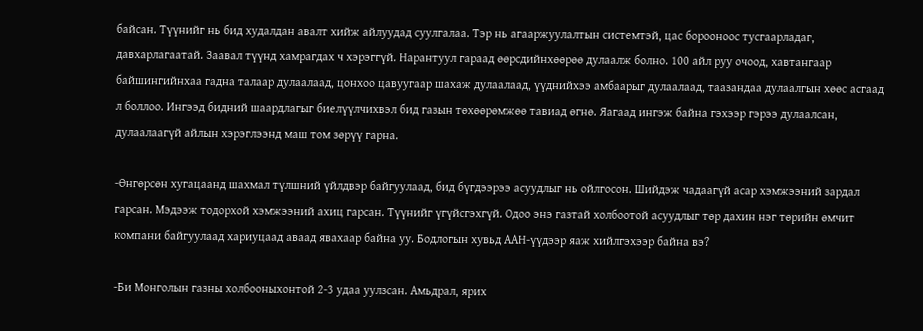байсан. Түүнийг нь бид худалдан авалт хийж айлуудад суулгалаа. Тэр нь агааржуулалтын системтэй, цас борооноос тусгаарладаг, давхарлагаатай. Заавал түүнд хамрагдах ч хэрэггүй. Нарантуул гараад өөрсдийнхөөрөө дулаалж болно. 100 айл руу очоод, хавтангаар байшингийнхаа гадна талаар дулаалаад, цонхоо цавуугаар шахаж дулаалаад, үүднийхээ амбаарыг дулаалаад, таазандаа дулаалгын хөөс асгаад л боллоо. Ингээд бидний шаардлагыг биелүүлчихвэл бид газын төхөөрөмжөө тавиад өгнө. Яагаад ингэж байна гэхээр гэрээ дулаалсан, дулаалаагүй айлын хэрэглээнд маш том зөрүү гарна.

-Өнгөрсөн хугацаанд шахмал түлшний үйлдвэр байгуулаад, бид бүгдээрээ асуудлыг нь ойлгосон. Шийдэж чадаагүй асар хэмжээний зардал гарсан. Мэдээж тодорхой хэмжээний ахиц гарсан. Түүнийг үгүйсгэхгүй. Одоо энэ газтай холбоотой асуудлыг төр дахин нэг төрийн өмчит компани байгуулаад хариуцаад аваад явахаар байна уу. Бодлогын хувьд ААН-үүдээр яаж хийлгэхээр байна вэ?

-Би Монголын газны холбооныхонтой 2-3 удаа уулзсан. Амьдрал, ярих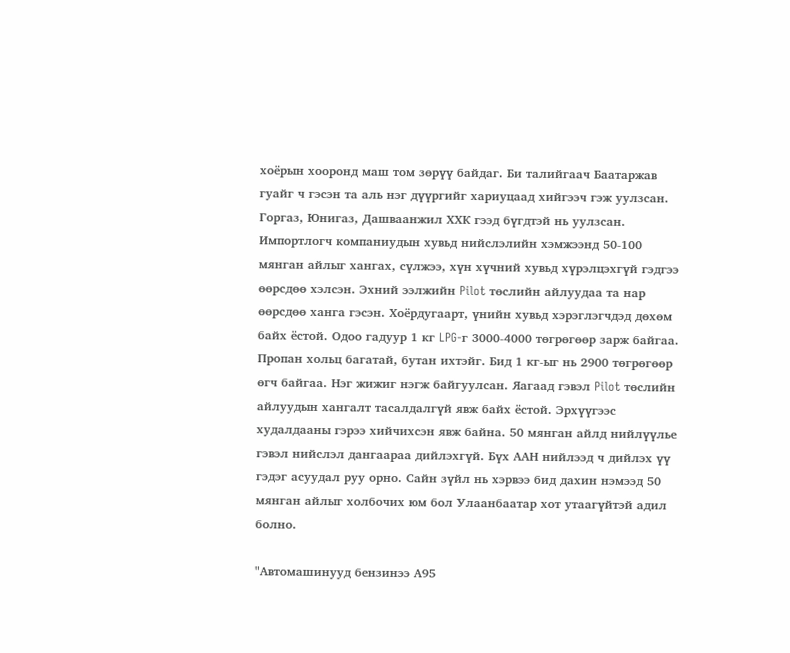хоёрын хооронд маш том зөрүү байдаг. Би талийгаач Баатаржав гуайг ч гэсэн та аль нэг дүүргийг хариуцаад хийгээч гэж уулзсан. Горгаз, Юнигаз, Дашваанжил ХХК гээд бүгдтэй нь уулзсан. Импортлогч компаниудын хувьд нийслэлийн хэмжээнд 50-100 мянган айлыг хангах, сүлжээ, хүн хүчний хувьд хүрэлцэхгүй гэдгээ өөрсдөө хэлсэн. Эхний ээлжийн Pilot төслийн айлуудаа та нар өөрсдөө ханга гэсэн. Хоёрдугаарт, үнийн хувьд хэрэглэгчдэд дөхөм байх ёстой. Одоо гадуур 1 кг LPG-г 3000-4000 төгрөгөөр зарж байгаа. Пропан хольц багатай, бутан ихтэйг. Бид 1 кг-ыг нь 2900 төгрөгөөр өгч байгаа. Нэг жижиг нэгж байгуулсан. Яагаад гэвэл Pilot төслийн айлуудын хангалт тасалдалгүй явж байх ёстой. Эрхүүгээс худалдааны гэрээ хийчихсэн явж байна. 50 мянган айлд нийлүүлье гэвэл нийслэл дангаараа дийлэхгүй. Бүх ААН нийлээд ч дийлэх үү гэдэг асуудал руу орно. Сайн зүйл нь хэрвээ бид дахин нэмээд 50 мянган айлыг холбочих юм бол Улаанбаатар хот утаагүйтэй адил болно.

"Автомашинууд бензинээ А95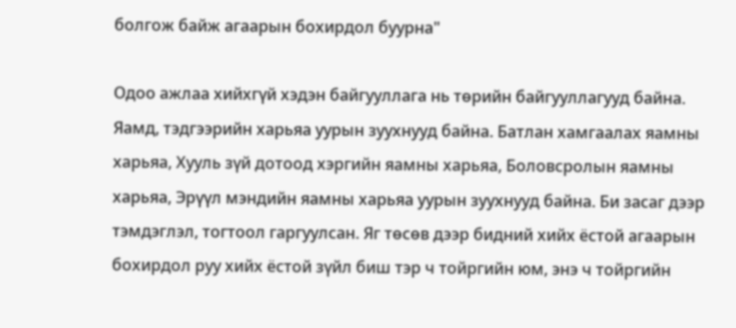болгож байж агаарын бохирдол буурна"

Одоо ажлаа хийхгүй хэдэн байгууллага нь төрийн байгууллагууд байна. Яамд, тэдгээрийн харьяа уурын зуухнууд байна. Батлан хамгаалах яамны харьяа, Хууль зүй дотоод хэргийн яамны харьяа, Боловсролын яамны харьяа, Эрүүл мэндийн яамны харьяа уурын зуухнууд байна. Би засаг дээр тэмдэглэл, тогтоол гаргуулсан. Яг төсөв дээр бидний хийх ёстой агаарын бохирдол руу хийх ёстой зүйл биш тэр ч тойргийн юм, энэ ч тойргийн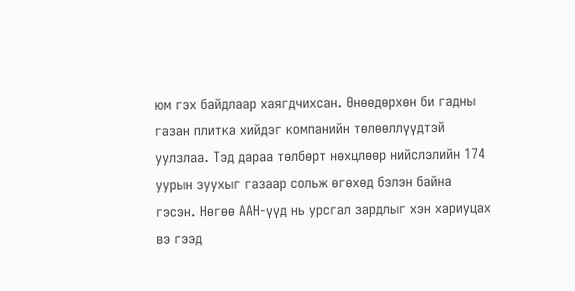юм гэх байдлаар хаягдчихсан. Өнөөдөрхөн би гадны газан плитка хийдэг компанийн төлөөллүүдтэй уулзлаа. Тэд дараа төлбөрт нөхцлөөр нийслэлийн 174 уурын зуухыг газаар сольж өгөхөд бэлэн байна гэсэн. Нөгөө ААН-үүд нь урсгал зардлыг хэн хариуцах вэ гээд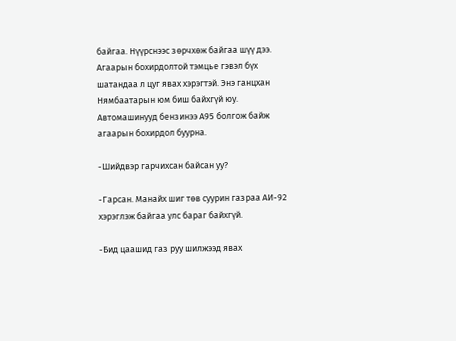байгаа. Нүүрснээс зөрчхөж байгаа шүү дээ. Агаарын бохирдолтой тэмцье гэвэл бүх шатандаа л цуг явах хэрэгтэй. Энэ ганцхан Нямбаатарын юм биш байхгүй юу. Автомашинууд бензинээ А95 болгож байж агаарын бохирдол буурна.

-Шийдвэр гарчихсан байсан уу?

-Гарсан. Манайх шиг төв суурин газраа АИ-92 хэрэглэж байгаа улс бараг байхгүй.

-Бид цаашид газ руу шилжээд явах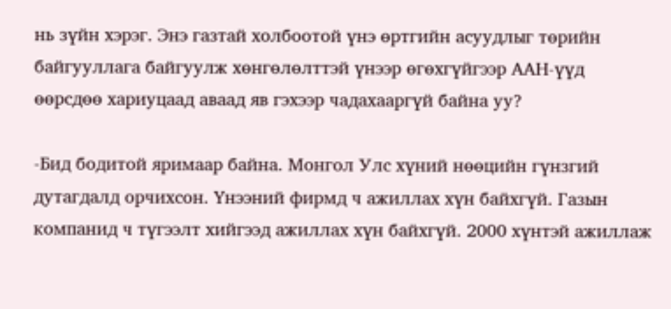нь зүйн хэрэг. Энэ газтай холбоотой үнэ өртгийн асуудлыг төрийн байгууллага байгуулж хөнгөлөлттэй үнээр өгөхгүйгээр ААН-үүд өөрсдөө хариуцаад аваад яв гэхээр чадахааргүй байна уу?

-Бид бодитой яримаар байна. Монгол Улс хүний нөөцийн гүнзгий дутагдалд орчихсон. Үнээний фирмд ч ажиллах хүн байхгүй. Газын компанид ч түгээлт хийгээд ажиллах хүн байхгүй. 2000 хүнтэй ажиллаж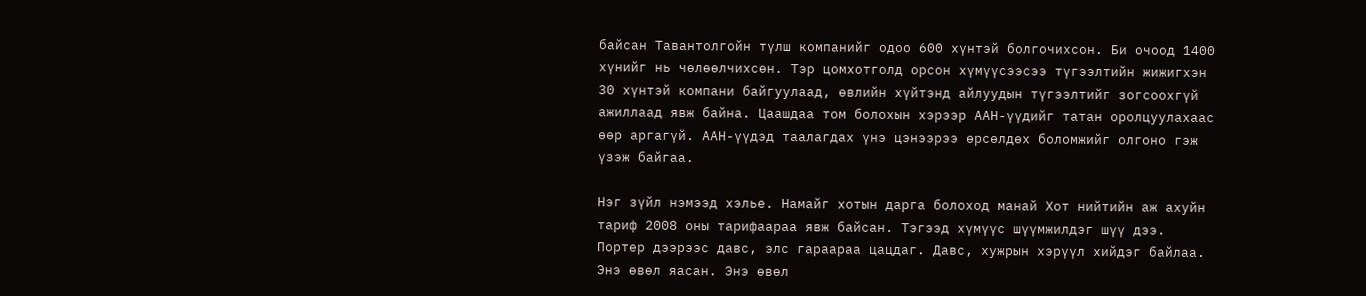байсан Тавантолгойн түлш компанийг одоо 600 хүнтэй болгочихсон. Би очоод 1400 хүнийг нь чөлөөлчихсөн. Тэр цомхотголд орсон хүмүүсээсээ түгээлтийн жижигхэн 30 хүнтэй компани байгуулаад, өвлийн хүйтэнд айлуудын түгээлтийг зогсоохгүй ажиллаад явж байна. Цаашдаа том болохын хэрээр ААН-үүдийг татан оролцуулахаас өөр аргагүй. ААН-үүдэд таалагдах үнэ цэнээрээ өрсөлдөх боломжийг олгоно гэж үзэж байгаа.

Нэг зүйл нэмээд хэлье. Намайг хотын дарга болоход манай Хот нийтийн аж ахуйн тариф 2008 оны тарифаараа явж байсан. Тэгээд хүмүүс шүүмжилдэг шүү дээ. Портер дээрээс давс, элс гараараа цацдаг. Давс, хужрын хэрүүл хийдэг байлаа. Энэ өвөл яасан. Энэ өвөл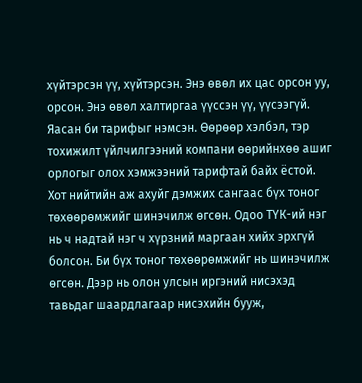хүйтэрсэн үү, хүйтэрсэн. Энэ өвөл их цас орсон уу, орсон. Энэ өвөл халтиргаа үүссэн үү, үүсээгүй. Яасан би тарифыг нэмсэн. Өөрөөр хэлбэл, тэр тохижилт үйлчилгээний компани өөрийнхөө ашиг орлогыг олох хэмжээний тарифтай байх ёстой. Хот нийтийн аж ахуйг дэмжих сангаас бүх тоног төхөөрөмжийг шинэчилж өгсөн. Одоо ТҮК-ий нэг нь ч надтай нэг ч хүрзний маргаан хийх эрхгүй болсон. Би бүх тоног төхөөрөмжийг нь шинэчилж өгсөн. Дээр нь олон улсын иргэний нисэхэд тавьдаг шаардлагаар нисэхийн бууж,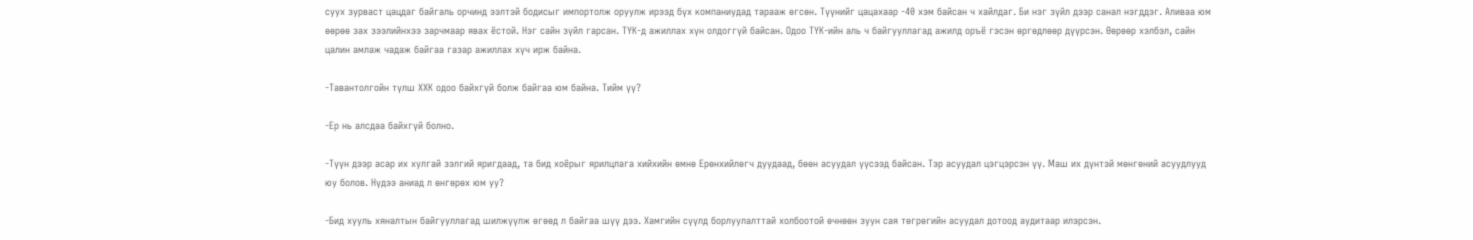суух зурваст цацдаг байгаль орчинд ээлтэй бодисыг импортолж оруулж ирээд бүх компаниудад тарааж өгсөн. Түүнийг цацахаар -40 хэм байсан ч хайлдаг. Би нэг зүйл дээр санал нэгддэг. Аливаа юм өөрөө зах зээлийнхээ зарчмаар явах ёстой. Нэг сайн зүйл гарсан. ТҮК-д ажиллах хүн олдоггүй байсан. Одоо ТҮК-ийн аль ч байгууллагад ажилд оръё гэсэн өргөдлөөр дүүрсэн. Өөрөөр хэлбэл, сайн цалин амлаж чадаж байгаа газар ажиллах хүч ирж байна.

-Тавантолгойн түлш ХХК одоо байхгүй болж байгаа юм байна. Тийм үү?

-Ер нь алсдаа байхгүй болно.

-Түүн дээр асар их хулгай зэлгий яригдаад, та бид хоёрыг ярилцлага хийхийн өмнө Ерөнхийлөгч дуудаад, бөөн асуудал үүсээд байсан. Тэр асуудал цэгцэрсэн үү. Маш их дүнтэй мөнгөний асуудлууд юу болов. Нүдээ аниад л өнгөрөх юм уу?

-Бид хууль хяналтын байгууллагад шилжүүлж өгөөд л байгаа шүү дээ. Хамгийн сүүлд борлуулалттай холбоотой өчнөөн зуун сая төгрөгийн асуудал дотоод аудитаар илэрсэн.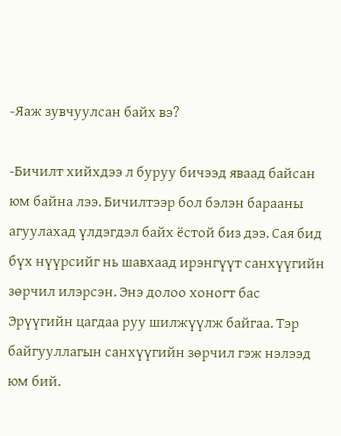-Яаж зувчуулсан байх вэ?

-Бичилт хийхдээ л буруу бичээд яваад байсан юм байна лээ. Бичилтээр бол бэлэн барааны агуулахад үлдэгдэл байх ёстой биз дээ. Сая бид бүх нүүрсийг нь шавхаад ирэнгүүт санхүүгийн зөрчил илэрсэн. Энэ долоо хоногт бас Эрүүгийн цагдаа руу шилжүүлж байгаа. Тэр байгууллагын санхүүгийн зөрчил гэж нэлээд юм бий.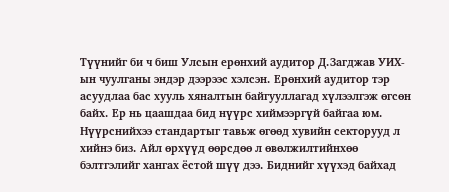Түүнийг би ч биш Улсын ерөнхий аудитор Д.Загджав УИХ-ын чуулганы эндэр дээрээс хэлсэн. Ерөнхий аудитор тэр асуудлаа бас хууль хяналтын байгууллагад хүлээлгэж өгсөн байх. Ер нь цаашдаа бид нүүрс хиймээргүй байгаа юм. Нүүрснийхээ стандартыг тавьж өгөөд хувийн секторууд л хийнэ биз. Айл өрхүүд өөрсдөө л өвөлжилтийнхөө бэлтгэлийг хангах ёстой шүү дээ. Биднийг хүүхэд байхад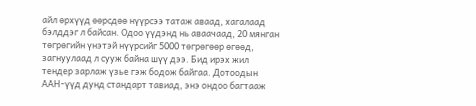айл өрхүүд өөрсдөө нүүрсээ татаж аваад, хагалаад бэлддэг л байсан. Одоо үүдэнд нь аваачаад, 20 мянган төгрөгийн үнэтэй нүүрсийг 5000 төгрөгөөр өгөөд, загнуулаад л сууж байна шүү дээ. Бид ирэх жил тендер зарлаж үзье гэж бодож байгаа. Дотоодын ААН-үүд дунд стандарт тавиад, энэ ондоо багтааж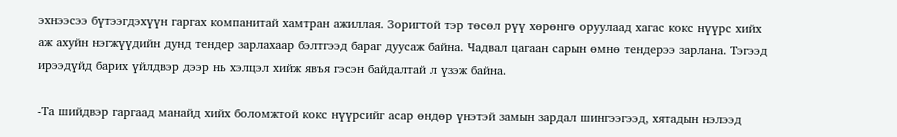эхнээсээ бүтээгдэхүүн гаргах компанитай хамтран ажиллая. Зоригтой тэр төсөл рүү хөрөнгө оруулаад хагас кокс нүүрс хийх аж ахуйн нэгжүүдийн дунд тендер зарлахаар бэлтгээд бараг дуусаж байна. Чадвал цагаан сарын өмнө тендерээ зарлана. Тэгээд ирээдүйд барих үйлдвэр дээр нь хэлцэл хийж явъя гэсэн байдалтай л үзэж байна.

-Та шийдвэр гаргаад манайд хийх боломжтой кокс нүүрсийг асар өндөр үнэтэй замын зардал шингээгээд, хятадын нэлээд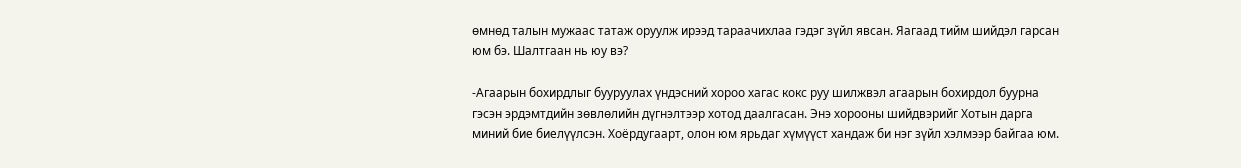өмнөд талын мужаас татаж оруулж ирээд тараачихлаа гэдэг зүйл явсан. Яагаад тийм шийдэл гарсан юм бэ. Шалтгаан нь юу вэ?

-Агаарын бохирдлыг бууруулах үндэсний хороо хагас кокс руу шилжвэл агаарын бохирдол буурна гэсэн эрдэмтдийн зөвлөлийн дүгнэлтээр хотод даалгасан. Энэ хорооны шийдвэрийг Хотын дарга миний бие биелүүлсэн. Хоёрдугаарт, олон юм ярьдаг хүмүүст хандаж би нэг зүйл хэлмээр байгаа юм.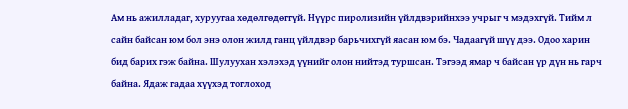Ам нь ажилладаг, хуруугаа хөдөлгөдөггүй. Нүүрс пиролизийн үйлдвэрийнхээ учрыг ч мэдэхгүй. Тийм л сайн байсан юм бол энэ олон жилд ганц үйлдвэр барьчихгүй яасан юм бэ. Чадаагүй шүү дээ. Одоо харин бид барих гэж байна. Шулуухан хэлэхэд үүнийг олон нийтэд туршсан. Тэгээд ямар ч байсан үр дүн нь гарч байна. Ядаж гадаа хүүхэд тоглоход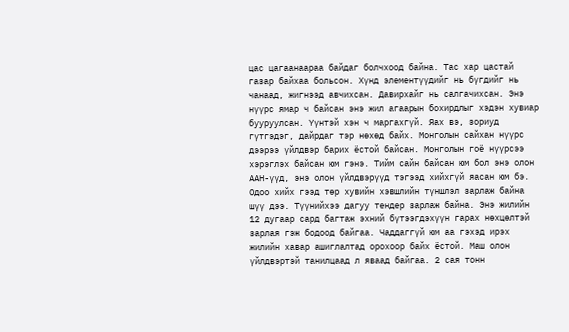цас цагаанаараа байдаг болчхоод байна. Тас хар цастай газар байхаа больсон. Хүнд элементүүдийг нь бүгдийг нь чанаад, жигнээд авчихсан. Давирхайг нь салгачихсан. Энэ нүүрс ямар ч байсан энэ жил агаарын бохирдлыг хэдэн хувиар бууруулсан. Үүнтэй хэн ч маргахгүй. Яах вэ, зориуд гүтгэдэг, дайрдаг тэр нөхөд байх. Монголын сайхан нүүрс дээрээ үйлдвэр барих ёстой байсан. Монголын гоё нүүрсээ хэрэглэх байсан юм гэнэ. Тийм сайн байсан юм бол энэ олон ААН-үүд, энэ олон үйлдвэрүүд тэгээд хийхгүй яасан юм бэ. Одоо хийх гээд төр хувийн хэвшлийн түншлэл зарлаж байна шүү дээ. Түүнийхээ дагуу тендер зарлаж байна. Энэ жилийн 12 дугаар сард багтаж эхний бүтээгдэхүүн гарах нөхцөлтэй зарлая гэж бодоод байгаа. Чаддаггүй юм аа гэхэд ирэх жилийн хавар ашиглалтад орохоор байх ёстой. Маш олон үйлдвэртэй танилцаад л яваад байгаа. 2 сая тонн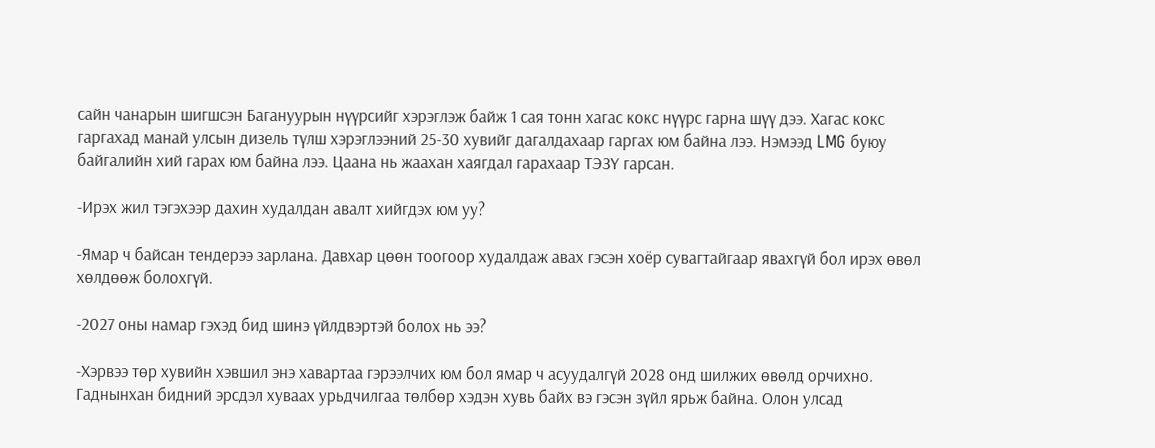сайн чанарын шигшсэн Багануурын нүүрсийг хэрэглэж байж 1 сая тонн хагас кокс нүүрс гарна шүү дээ. Хагас кокс гаргахад манай улсын дизель түлш хэрэглээний 25-30 хувийг дагалдахаар гаргах юм байна лээ. Нэмээд LMG буюу байгалийн хий гарах юм байна лээ. Цаана нь жаахан хаягдал гарахаар ТЭЗҮ гарсан.

-Ирэх жил тэгэхээр дахин худалдан авалт хийгдэх юм уу?

-Ямар ч байсан тендерээ зарлана. Давхар цөөн тоогоор худалдаж авах гэсэн хоёр сувагтайгаар явахгүй бол ирэх өвөл хөлдөөж болохгүй.

-2027 оны намар гэхэд бид шинэ үйлдвэртэй болох нь ээ?

-Хэрвээ төр хувийн хэвшил энэ хавартаа гэрээлчих юм бол ямар ч асуудалгүй 2028 онд шилжих өвөлд орчихно. Гаднынхан бидний эрсдэл хуваах урьдчилгаа төлбөр хэдэн хувь байх вэ гэсэн зүйл ярьж байна. Олон улсад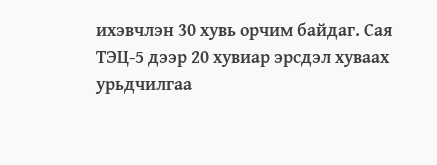ихэвчлэн 30 хувь орчим байдаг. Сая ТЭЦ-5 дээр 20 хувиар эрсдэл хуваах урьдчилгаа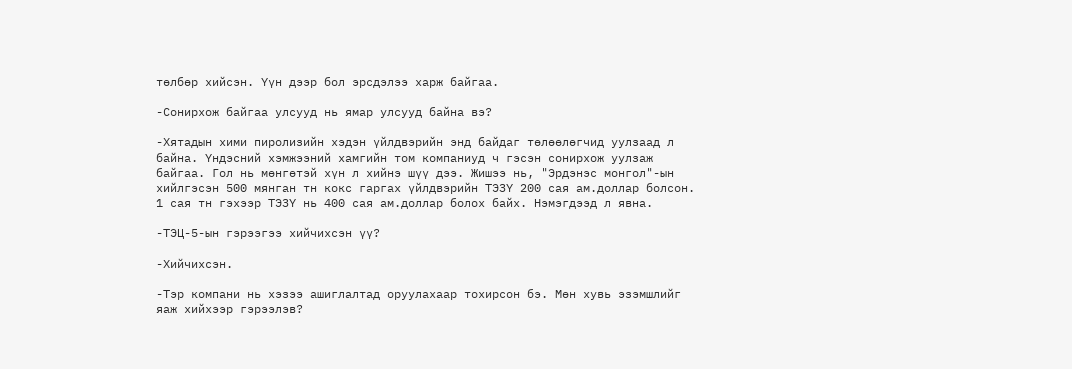төлбөр хийсэн. Үүн дээр бол эрсдэлээ харж байгаа.

-Сонирхож байгаа улсууд нь ямар улсууд байна вэ?

-Хятадын хими пиролизийн хэдэн үйлдвэрийн энд байдаг төлөөлөгчид уулзаад л байна. Үндэсний хэмжээний хамгийн том компаниуд ч гэсэн сонирхож уулзаж байгаа. Гол нь мөнгөтэй хүн л хийнэ шүү дээ. Жишээ нь, "Эрдэнэс монгол"-ын хийлгэсэн 500 мянган тн кокс гаргах үйлдвэрийн ТЭЗҮ 200 сая ам.доллар болсон. 1 сая тн гэхээр ТЭЗҮ нь 400 сая ам.доллар болох байх. Нэмэгдээд л явна.

-ТЭЦ-5-ын гэрээгээ хийчихсэн үү?

-Хийчихсэн.

-Тэр компани нь хэзээ ашиглалтад оруулахаар тохирсон бэ. Мөн хувь эзэмшлийг яаж хийхээр гэрээлэв?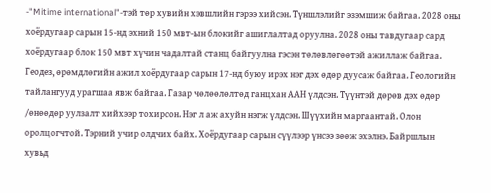-"Mitime international"-тэй төр хувийн хэвшлийн гэрээ хийсэн. Түншлэлийг эзэмшиж байгаа. 2028 оны хоёрдугаар сарын 15-нд эхний 150 мвт-ын блокийг ашиглалтад оруулна. 2028 оны тавдугаар сард хоёрдугаар блок 150 мвт хүчин чадалтай станц байгуулна гэсэн төлөвлөгөөтэй ажиллаж байгаа. Геодез, өрөмдлөгийн ажил хоёрдугаар сарын 17-нд буюу ирэх нэг дэх өдөр дуусаж байгаа. Геологийн тайлангууд урагшаа явж байгаа. Газар чөлөөлөлтөд ганцхан ААН үлдсэн. Түүнтэй дөрөв дэх өдөр /өнөөдөр уулзалт хийхээр тохирсон. Нэг л аж ахуйн нэгж үлдсэн. Шүүхийн маргаантай. Олон оролцогчтой. Тэрний учир олдчих байх. Хоёрдугаар сарын сүүлээр үнсээ зөөж эхэлнэ. Байршлын хувьд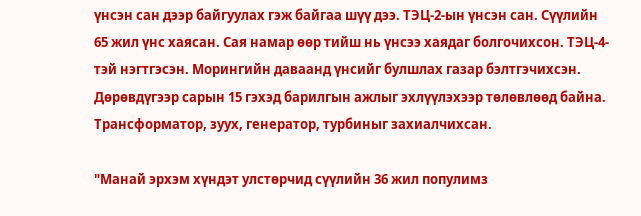үнсэн сан дээр байгуулах гэж байгаа шүү дээ. ТЭЦ-2-ын үнсэн сан. Сүүлийн 65 жил үнс хаясан. Сая намар өөр тийш нь үнсээ хаядаг болгочихсон. ТЭЦ-4-тэй нэгтгэсэн. Морингийн даваанд үнсийг булшлах газар бэлтгэчихсэн. Дөрөвдүгээр сарын 15 гэхэд барилгын ажлыг эхлүүлэхээр төлөвлөөд байна. Трансформатор, зуух, генератор, турбиныг захиалчихсан.

"Манай эрхэм хүндэт улстөрчид сүүлийн 36 жил популимз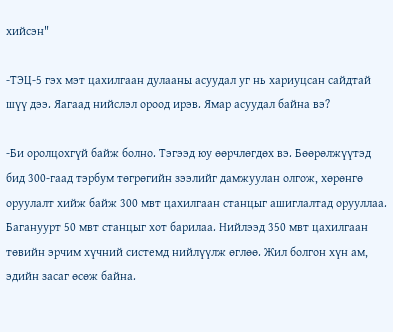хийсэн"

-ТЭЦ-5 гэх мэт цахилгаан дулааны асуудал уг нь хариуцсан сайдтай шүү дээ. Яагаад нийслэл ороод ирэв. Ямар асуудал байна вэ?

-Би оролцохгүй байж болно. Тэгээд юу өөрчлөгдөх вэ. Бөөрөлжүүтэд бид 300-гаад тэрбум төгрөгийн зээлийг дамжуулан олгож, хөрөнгө оруулалт хийж байж 300 мвт цахилгаан станцыг ашиглалтад орууллаа. Багануурт 50 мвт станцыг хот барилаа. Нийлээд 350 мвт цахилгаан төвийн эрчим хүчний системд нийлүүлж өглөө. Жил болгон хүн ам, эдийн засаг өсөж байна.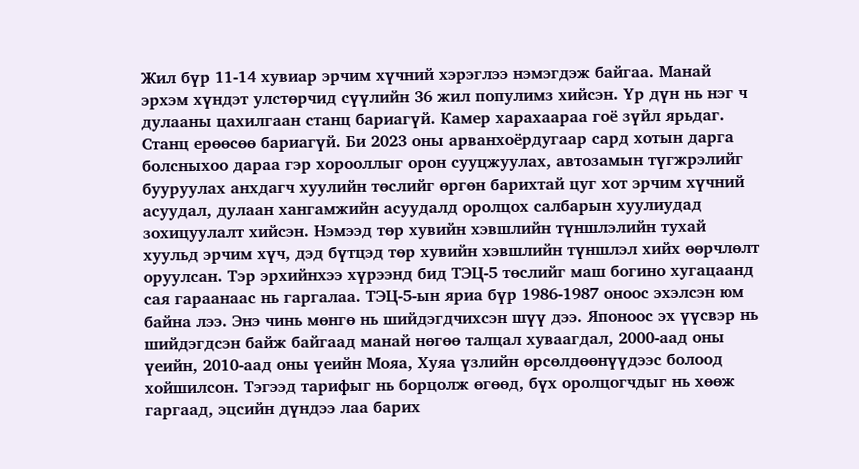Жил бүр 11-14 хувиар эрчим хүчний хэрэглээ нэмэгдэж байгаа. Манай эрхэм хүндэт улстөрчид сүүлийн 36 жил популимз хийсэн. Үр дүн нь нэг ч дулааны цахилгаан станц бариагүй. Камер харахаараа гоё зүйл ярьдаг. Станц ерөөсөө бариагүй. Би 2023 оны арванхоёрдугаар сард хотын дарга болсныхоо дараа гэр хорооллыг орон сууцжуулах, автозамын түгжрэлийг бууруулах анхдагч хуулийн төслийг өргөн барихтай цуг хот эрчим хүчний асуудал, дулаан хангамжийн асуудалд оролцох салбарын хуулиудад зохицуулалт хийсэн. Нэмээд төр хувийн хэвшлийн түншлэлийн тухай хуульд эрчим хүч, дэд бүтцэд төр хувийн хэвшлийн түншлэл хийх өөрчлөлт оруулсан. Тэр эрхийнхээ хүрээнд бид ТЭЦ-5 төслийг маш богино хугацаанд сая гараанаас нь гаргалаа. ТЭЦ-5-ын яриа бүр 1986-1987 оноос эхэлсэн юм байна лээ. Энэ чинь мөнгө нь шийдэгдчихсэн шүү дээ. Японоос эх үүсвэр нь шийдэгдсэн байж байгаад манай нөгөө талцал хуваагдал, 2000-аад оны үеийн, 2010-аад оны үеийн Мояа, Хуяа үзлийн өрсөлдөөнүүдээс болоод хойшилсон. Тэгээд тарифыг нь борцолж өгөөд, бүх оролцогчдыг нь хөөж гаргаад, эцсийн дүндээ лаа барих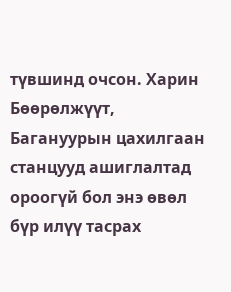түвшинд очсон. Харин Бөөрөлжүүт, Багануурын цахилгаан станцууд ашиглалтад ороогүй бол энэ өвөл бүр илүү тасрах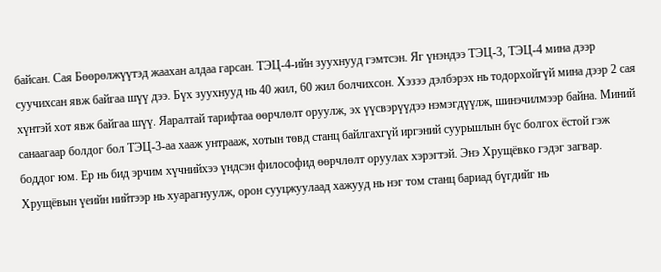байсан. Сая Бөөрөлжүүтэд жаахан алдаа гарсан. ТЭЦ-4-ийн зуухнууд гэмтсэн. Яг үнэндээ ТЭЦ-3, ТЭЦ-4 мина дээр суучихсан явж байгаа шүү дээ. Бүх зуухнууд нь 40 жил, 60 жил болчихсон. Хэзээ дэлбэрэх нь тодорхойгүй мина дээр 2 сая хүнтэй хот явж байгаа шүү. Яаралтай тарифтаа өөрчлөлт оруулж, эх үүсвэрүүдээ нэмэгдүүлж, шинэчилмээр байна. Миний санаагаар болдог бол ТЭЦ-3-аа хааж унтрааж, хотын төвд станц байлгахгүй иргэний суурьшлын бүс болгох ёстой гэж боддог юм. Ер нь бид эрчим хүчнийхээ үндсэн философид өөрчлөлт оруулах хэрэгтэй. Энэ Хрущёвко гэдэг загвар. Хрущёвын үеийн нийтээр нь хуарагнуулж, орон сууцжуулаад хажууд нь нэг том станц бариад бүгдийг нь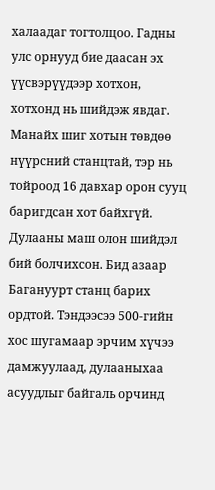халаадаг тогтолцоо. Гадны улс орнууд бие даасан эх үүсвэрүүдээр хотхон, хотхонд нь шийдэж явдаг. Манайх шиг хотын төвдөө нүүрсний станцтай, тэр нь тойроод 16 давхар орон сууц баригдсан хот байхгүй. Дулааны маш олон шийдэл бий болчихсон. Бид азаар Багануурт станц барих ордтой. Тэндээсээ 500-гийн хос шугамаар эрчим хүчээ дамжуулаад, дулааныхаа асуудлыг байгаль орчинд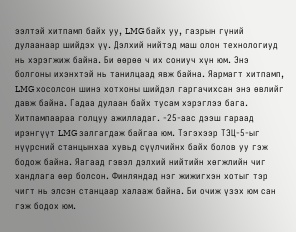ээлтэй хитпамп байх уу, LMG байх уу, газрын гүний дулаанаар шийдэх үү. Дэлхий нийтэд маш олон технологиуд нь хэрэгжиж байна. Би өөрөө ч их сониуч хүн юм. Энэ болгоны ихэнхтэй нь танилцаад явж байна. Яармагт хитпамп, LMG хосолсон шинэ хотхоны шийдэл гаргачихсан энэ өвлийг давж байна. Гадаа дулаан байх тусам хэрэглээ бага. Хитпампаараа голцуу ажилладаг. -25-аас дээш гараад ирэнгүүт LMG залгагдаж байгаа юм. Тэгэхээр ТЭЦ-5-ыг нүүрсний станцынхаа хувьд сүүлчийнх байх болов уу гэж бодож байна. Яагаад гэвэл дэлхий нийтийн хөгжлийн чиг хандлага өөр болсон. Финляндад нэг жижигхэн хотыг тэр чигт нь элсэн станцаар халааж байна. Би очиж үзэх юм сан гэж бодох юм.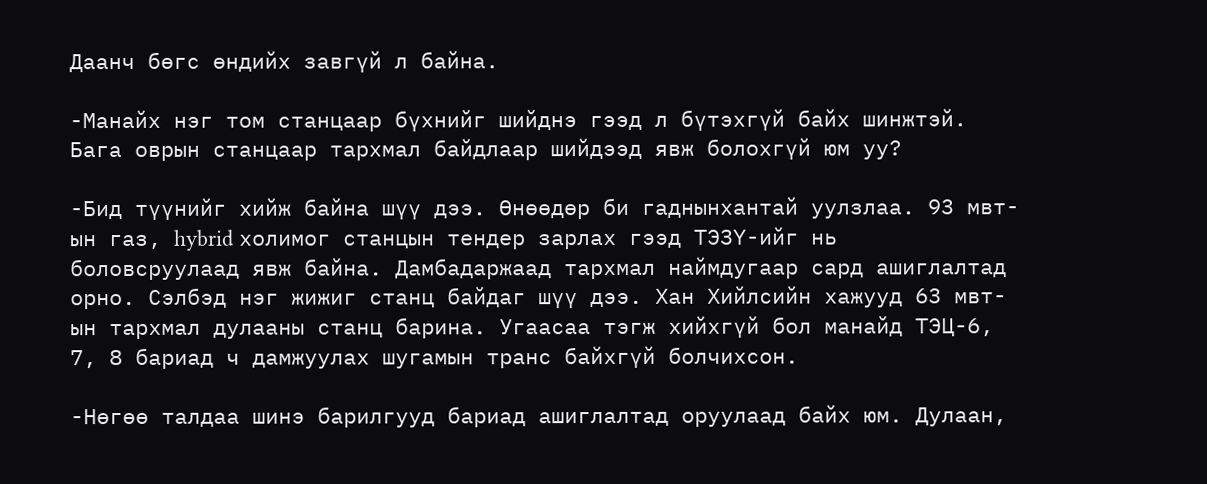Даанч бөгс өндийх завгүй л байна.

-Манайх нэг том станцаар бүхнийг шийднэ гээд л бүтэхгүй байх шинжтэй. Бага оврын станцаар тархмал байдлаар шийдээд явж болохгүй юм уу?

-Бид түүнийг хийж байна шүү дээ. Өнөөдөр би гаднынхантай уулзлаа. 93 мвт-ын газ, hybrid холимог станцын тендер зарлах гээд ТЭЗҮ-ийг нь боловсруулаад явж байна. Дамбадаржаад тархмал наймдугаар сард ашиглалтад орно. Сэлбэд нэг жижиг станц байдаг шүү дээ. Хан Хийлсийн хажууд 63 мвт-ын тархмал дулааны станц барина. Угаасаа тэгж хийхгүй бол манайд ТЭЦ-6, 7, 8 бариад ч дамжуулах шугамын транс байхгүй болчихсон.

-Нөгөө талдаа шинэ барилгууд бариад ашиглалтад оруулаад байх юм. Дулаан,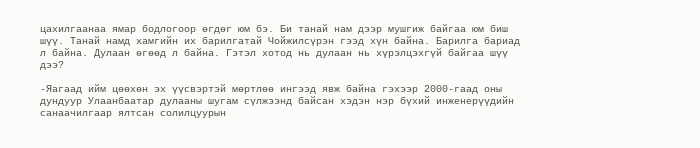цахилгаанаа ямар бодлогоор өгдөг юм бэ. Би танай нам дээр мушгиж байгаа юм биш шүү. Танай намд хамгийн их барилгатай Чойжилсүрэн гээд хүн байна. Барилга бариад л байна. Дулаан өгөөд л байна. Гэтэл хотод нь дулаан нь хүрэлцэхгүй байгаа шүү дээ?

-Яагаад ийм цөөхөн эх үүсвэртэй мөртлөө ингээд явж байна гэхээр 2000-гаад оны дундуур Улаанбаатар дулааны шугам сүлжээнд байсан хэдэн нэр бүхий инженерүүдийн санаачилгаар ялтсан солилцуурын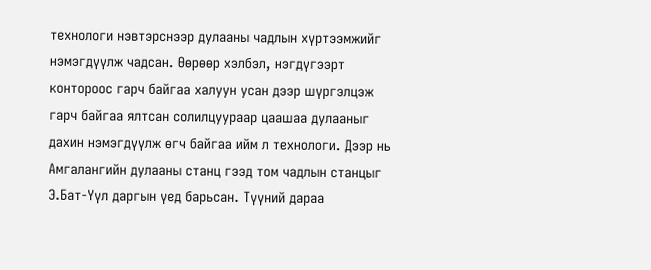технологи нэвтэрснээр дулааны чадлын хүртээмжийг нэмэгдүүлж чадсан. Өөрөөр хэлбэл, нэгдүгээрт контороос гарч байгаа халуун усан дээр шүргэлцэж гарч байгаа ялтсан солилцуураар цаашаа дулааныг дахин нэмэгдүүлж өгч байгаа ийм л технологи. Дээр нь Амгалангийн дулааны станц гээд том чадлын станцыг Э.Бат-Үүл даргын үед барьсан. Түүний дараа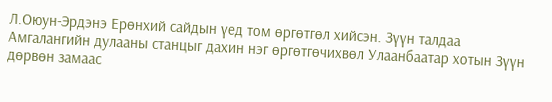Л.Оюун-Эрдэнэ Ерөнхий сайдын үед том өргөтгөл хийсэн. Зүүн талдаа Амгалангийн дулааны станцыг дахин нэг өргөтгөчихвөл Улаанбаатар хотын Зүүн дөрвөн замаас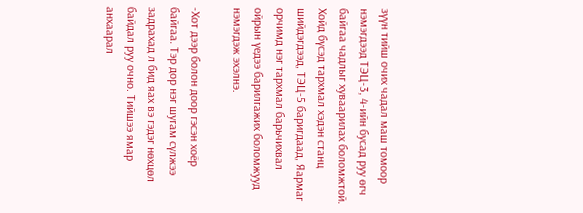зүүн тийш очих чадал маш томоор нэмэгдээд ТЭЦ-3, 4-ийн бусад руу өгч байгаа чадлыг хуваарилах боломжтой. Хойд бүсэд тархмал хэдэн станц шийдэгдээд, ТЭЦ-5 баригдаад, Яармаг орчимд нэг тархмал барьчихвал ойрын үедээ барилгажих боломжууд нэмэгдэж эхэлнэ.

-Хот дээр болон доор гэсэн хоёр байгаа. Тэр дор нэг шугам сүлжээ задрахад л бид яах вэ гэдэг нөхцөл байдал руу очно. Тийшээ ямар анхаарал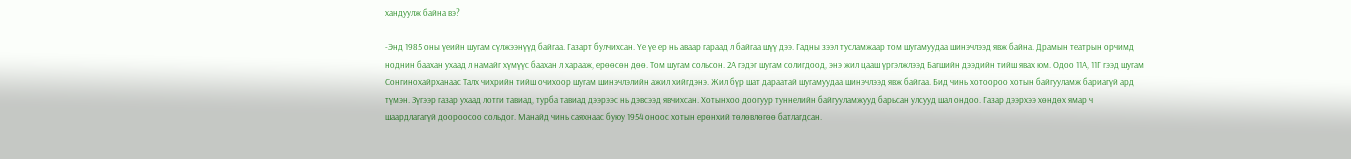хандуулж байна вэ?

-Энд 1985 оны үеийн шугам сүлжээнүүд байгаа. Газарт булчихсан. Үе үе ер нь аваар гараад л байгаа шүү дээ. Гадны зээл тусламжаар том шугамуудаа шинэчлээд явж байна. Драмын театрын орчимд ноднин баахан ухаад л намайг хүмүүс баахан л харааж, ерөөсөн дөө. Том шугам сольсон. 2А гэдэг шугам солигдоод, энэ жил цааш үргэлжлээд Багшийн дээдийн тийш явах юм. Одоо 11А, 11Г гээд шугам Сонгинохайрханаас Талх чихрийн тийш очихоор шугам шинэчлэлийн ажил хийгдэнэ. Жил бүр шат дараатай шугамуудаа шинэчлээд явж байгаа. Бид чинь хотоороо хотын байгууламж бариагүй ард түмэн. Зүгээр газар ухаад лотги тавиад, турба тавиад дээрээс нь дэвсээд явчихсан. Хотынхоо доогуур туннелийн байгууламжууд барьсан улсууд шал ондоо. Газар дээрхээ хөндөх ямар ч шаардлагагүй доороосоо сольдог. Манайд чинь саяхнаас буюу 1954 оноос хотын ерөнхий төлөвлөгөө батлагдсан.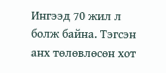Ингээд 70 жил л болж байна. Тэгсэн анх төлөвлөсөн хот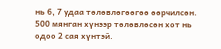нь 6, 7 удаа төлөвлөгөөгөө өөрчилсөн. 500 мянган хүнээр төлөвлөсөн хот нь одоо 2 сая хүнтэй.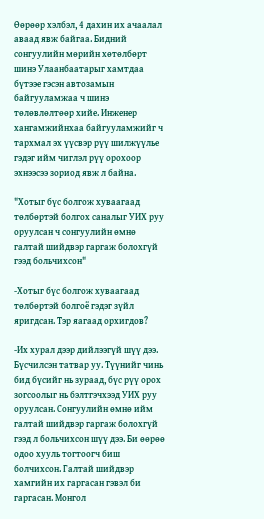Өөрөөр хэлбэл, 4 дахин их ачаалал аваад явж байгаа. Бидний сонгуулийн мөрийн хөтөлбөрт шинэ Улаанбаатарыг хамтдаа бүтээе гэсэн автозамын байгууламжаа ч шинэ төлөвлөлтөөр хийе. Инженер хангамжийнхаа байгууламжийг ч тархмал эх үүсвэр рүү шилжүүлье гэдэг ийм чиглэл рүү орохоор эхнээсээ зориод явж л байна.

"Хотыг бүс болгож хуваагаад төлбөртэй болгох саналыг УИХ руу оруулсан ч сонгуулийн өмнө галтай шийдвэр гаргаж болохгүй гээд больчихсон"

-Хотыг бүс болгож хуваагаад төлбөртэй болгоё гэдэг зүйл яригдсан. Тэр яагаад орхигдов?

-Их хурал дээр дийлээгүй шүү дээ. Бүсчилсэн татвар уу. Түүнийг чинь бид бүсийг нь зураад, бүс рүү орох зогсоолыг нь бэлтгэчхээд УИХ руу оруулсан. Сонгуулийн өмнө ийм галтай шийдвэр гаргаж болохгүй гээд л больчихсон шүү дээ. Би өөрөө одоо хууль тогтоогч биш болчихсон. Галтай шийдвэр хамгийн их гаргасан гэвэл би гаргасан. Монгол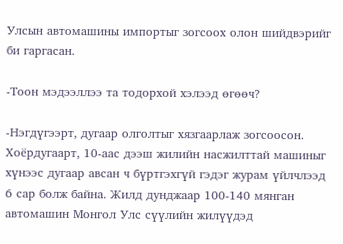Улсын автомашины импортыг зогсоох олон шийдвэрийг би гаргасан.

-Тоон мэдээллээ та тодорхой хэлээд өгөөч?

-Нэгдүгээрт, дугаар олголтыг хязгаарлаж зогсоосон. Хоёрдугаарт, 10-аас дээш жилийн насжилттай машиныг хүнээс дугаар авсан ч бүртгэхгүй гэдэг журам үйлчлээд 6 сар болж байна. Жилд дунджаар 100-140 мянган автомашин Монгол Улс сүүлийн жилүүдэд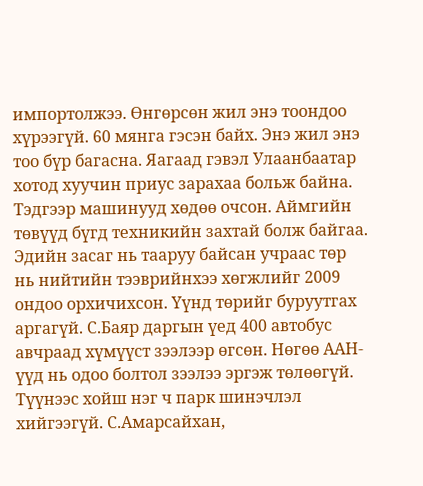импортолжээ. Өнгөрсөн жил энэ тоондоо хүрээгүй. 60 мянга гэсэн байх. Энэ жил энэ тоо бүр багасна. Яагаад гэвэл Улаанбаатар хотод хуучин приус зарахаа больж байна. Тэдгээр машинууд хөдөө очсон. Аймгийн төвүүд бүгд техникийн захтай болж байгаа. Эдийн засаг нь тааруу байсан учраас төр нь нийтийн тээврийнхээ хөгжлийг 2009 ондоо орхичихсон. Үүнд төрийг буруутгах аргагүй. С.Баяр даргын үед 400 автобус авчраад хүмүүст зээлээр өгсөн. Нөгөө ААН-үүд нь одоо болтол зээлээ эргэж төлөөгүй. Түүнээс хойш нэг ч парк шинэчлэл хийгээгүй. С.Амарсайхан,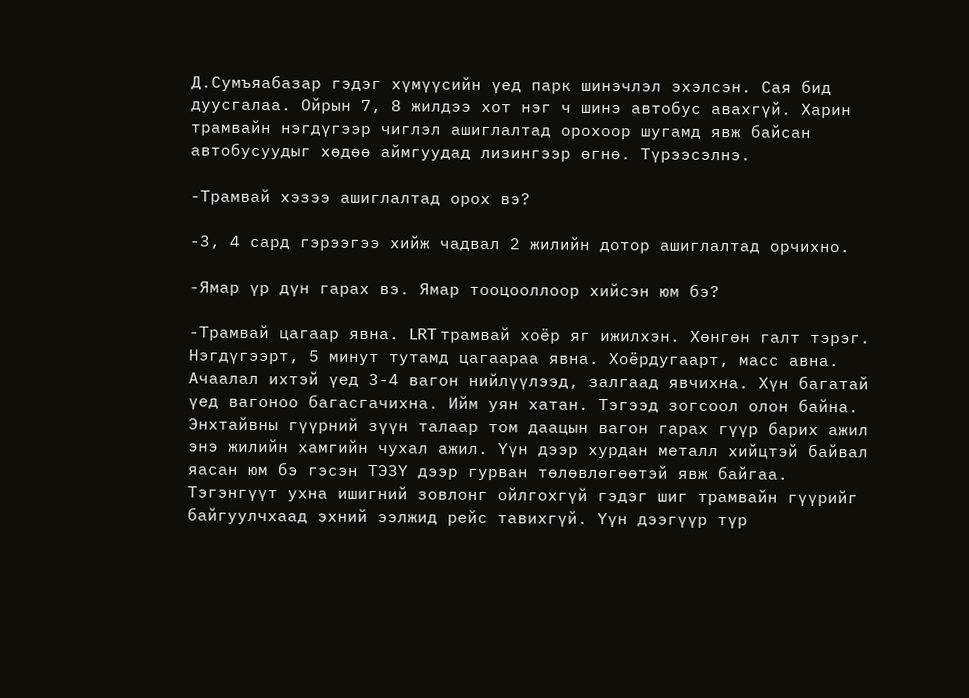Д.Сумъяабазар гэдэг хүмүүсийн үед парк шинэчлэл эхэлсэн. Сая бид дуусгалаа. Ойрын 7, 8 жилдээ хот нэг ч шинэ автобус авахгүй. Харин трамвайн нэгдүгээр чиглэл ашиглалтад орохоор шугамд явж байсан автобусуудыг хөдөө аймгуудад лизингээр өгнө. Түрээсэлнэ.

-Трамвай хэзээ ашиглалтад орох вэ?

-3, 4 сард гэрээгээ хийж чадвал 2 жилийн дотор ашиглалтад орчихно.

-Ямар үр дүн гарах вэ. Ямар тооцооллоор хийсэн юм бэ?

-Трамвай цагаар явна. LRT трамвай хоёр яг ижилхэн. Хөнгөн галт тэрэг. Нэгдүгээрт, 5 минут тутамд цагаараа явна. Хоёрдугаарт, масс авна. Ачаалал ихтэй үед 3-4 вагон нийлүүлээд, залгаад явчихна. Хүн багатай үед вагоноо багасгачихна. Ийм уян хатан. Тэгээд зогсоол олон байна. Энхтайвны гүүрний зүүн талаар том даацын вагон гарах гүүр барих ажил энэ жилийн хамгийн чухал ажил. Үүн дээр хурдан металл хийцтэй байвал яасан юм бэ гэсэн ТЭЗҮ дээр гурван төлөвлөгөөтэй явж байгаа. Тэгэнгүүт ухна ишигний зовлонг ойлгохгүй гэдэг шиг трамвайн гүүрийг байгуулчхаад эхний ээлжид рейс тавихгүй. Үүн дээгүүр түр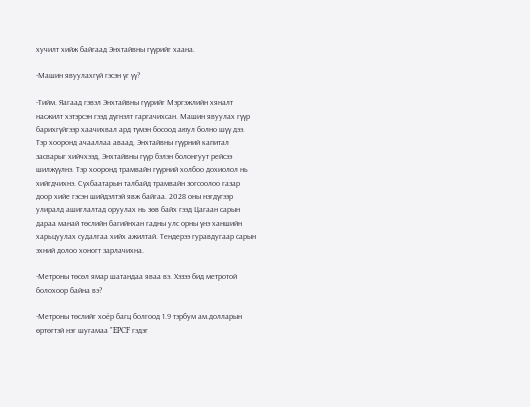хучилт хийж байгаад Энхтайвны гүүрийг хаана.

-Машин явуулахгүй гэсэн үг үү?

-Тийм. Яагаад гэвэл Энхтайвны гүүрийг Мэргэжлийн хяналт насжилт хэтэрсэн гээд дүгнэлт гаргачихсан. Машин явуулах гүүр барихгүйгээр хаачихвал ард түмэн босоод аюул болно шүү дээ. Тэр хооронд ачааллаа аваад, Энхтайвны гүүрний капитал засварыг хийчхээд, Энхтайвны гүүр бэлэн болонгуут рейсээ шилжүүлнэ. Тэр хооронд трамвайн гүүрний холбоо дохиолол нь хийгдчихнэ. Сүхбаатарын талбайд трамвайн зогсоолоо газар доор хийе гэсэн шийдэлтэй явж байгаа. 2028 оны нэгдүгээр улиралд ашиглалтад оруулах нь зөв байх гээд Цагаан сарын дараа манай төслийн багийнхан гадны улс орны үнэ ханшийн харьцуулах судалгаа хийх ажилтай. Тендерээ гуравдугаар сарын эхний долоо хоногт зарлачихна.

-Метроны төсөл ямар шатандаа яваа вэ. Хэзээ бид метротой болохоор байна вэ?

-Метроны төслийг хоёр багц болгоод 1.9 тэрбум ам.долларын өртөгтэй нэг шугамаа "EPCF гэдэг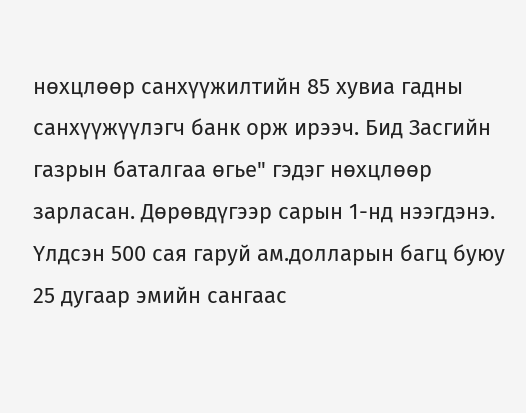нөхцлөөр санхүүжилтийн 85 хувиа гадны санхүүжүүлэгч банк орж ирээч. Бид Засгийн газрын баталгаа өгье" гэдэг нөхцлөөр зарласан. Дөрөвдүгээр сарын 1-нд нээгдэнэ. Үлдсэн 500 сая гаруй ам.долларын багц буюу 25 дугаар эмийн сангаас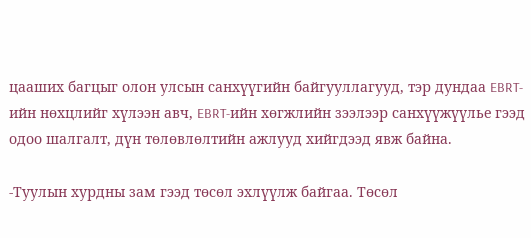цааших багцыг олон улсын санхүүгийн байгууллагууд, тэр дундаа EBRT-ийн нөхцлийг хүлээн авч, EBRT-ийн хөгжлийн зээлээр санхүүжүүлье гээд одоо шалгалт, дүн төлөвлөлтийн ажлууд хийгдээд явж байна.

-Туулын хурдны зам гээд төсөл эхлүүлж байгаа. Төсөл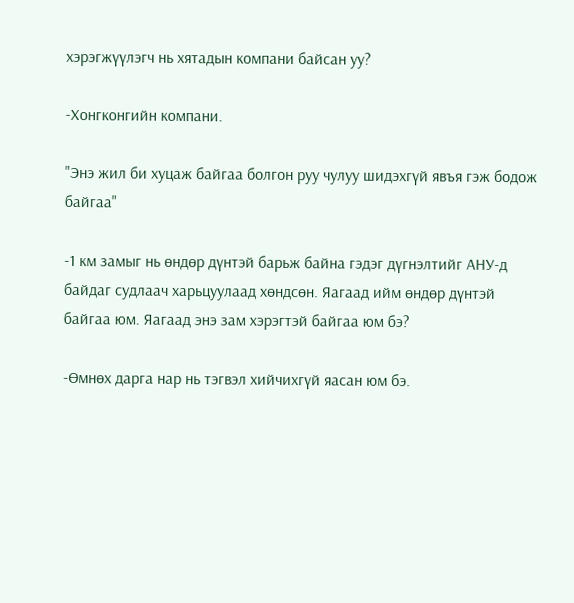хэрэгжүүлэгч нь хятадын компани байсан уу?

-Хонгконгийн компани.

"Энэ жил би хуцаж байгаа болгон руу чулуу шидэхгүй явъя гэж бодож байгаа"

-1 км замыг нь өндөр дүнтэй барьж байна гэдэг дүгнэлтийг АНУ-д байдаг судлаач харьцуулаад хөндсөн. Яагаад ийм өндөр дүнтэй байгаа юм. Яагаад энэ зам хэрэгтэй байгаа юм бэ?

-Өмнөх дарга нар нь тэгвэл хийчихгүй яасан юм бэ.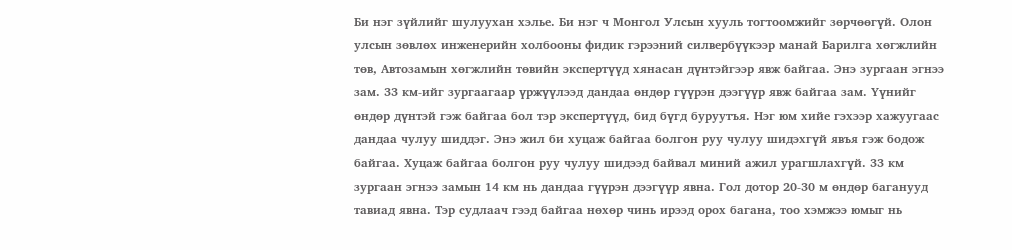Би нэг зүйлийг шулуухан хэлье. Би нэг ч Монгол Улсын хууль тогтоомжийг зөрчөөгүй. Олон улсын зөвлөх инженерийн холбооны фидик гэрээний силвербүүкээр манай Барилга хөгжлийн төв, Автозамын хөгжлийн төвийн экспертүүд хянасан дүнтэйгээр явж байгаа. Энэ зургаан эгнээ зам. 33 км-ийг зургаагаар үржүүлээд дандаа өндөр гүүрэн дээгүүр явж байгаа зам. Үүнийг өндөр дүнтэй гэж байгаа бол тэр экспертүүд, бид бүгд буруутъя. Нэг юм хийе гэхээр хажуугаас дандаа чулуу шиддэг. Энэ жил би хуцаж байгаа болгон руу чулуу шидэхгүй явъя гэж бодож байгаа. Хуцаж байгаа болгон руу чулуу шидээд байвал миний ажил урагшлахгүй. 33 км зургаан эгнээ замын 14 км нь дандаа гүүрэн дээгүүр явна. Гол дотор 20-30 м өндөр баганууд тавиад явна. Тэр судлаач гээд байгаа нөхөр чинь ирээд орох багана, тоо хэмжээ юмыг нь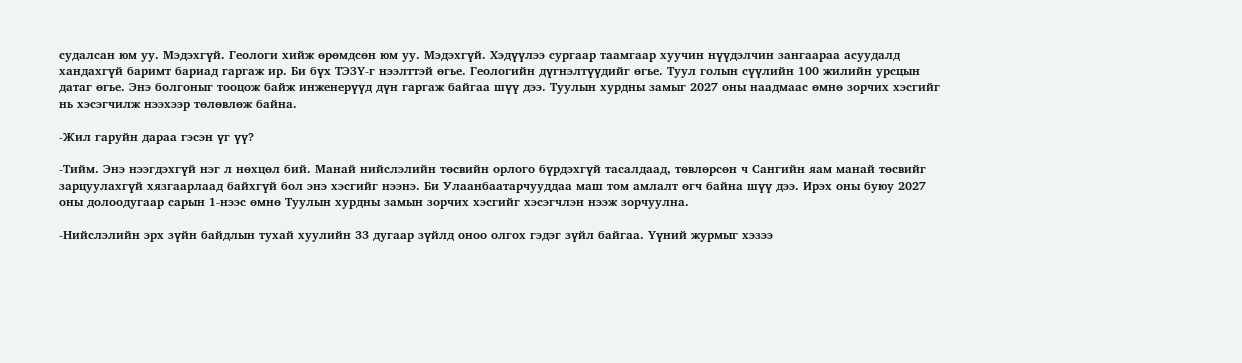судалсан юм уу. Мэдэхгүй. Геологи хийж өрөмдсөн юм уу. Мэдэхгүй. Хэдүүлээ сургаар таамгаар хуучин нүүдэлчин зангаараа асуудалд хандахгүй баримт бариад гаргаж ир. Би бүх ТЭЗҮ-г нээлттэй өгье. Геологийн дүгнэлтүүдийг өгье. Туул голын сүүлийн 100 жилийн урсцын датаг өгье. Энэ болгоныг тооцож байж инженерүүд дүн гаргаж байгаа шүү дээ. Туулын хурдны замыг 2027 оны наадмаас өмнө зорчих хэсгийг нь хэсэгчилж нээхээр төлөвлөж байна.

-Жил гаруйн дараа гэсэн үг үү?

-Тийм. Энэ нээгдэхгүй нэг л нөхцөл бий. Манай нийслэлийн төсвийн орлого бүрдэхгүй тасалдаад, төвлөрсөн ч Сангийн яам манай төсвийг зарцуулахгүй хязгаарлаад байхгүй бол энэ хэсгийг нээнэ. Би Улаанбаатарчууддаа маш том амлалт өгч байна шүү дээ. Ирэх оны буюу 2027 оны долоодугаар сарын 1-нээс өмнө Туулын хурдны замын зорчих хэсгийг хэсэгчлэн нээж зорчуулна.

-Нийслэлийн эрх зүйн байдлын тухай хуулийн 33 дугаар зүйлд оноо олгох гэдэг зүйл байгаа. Үүний журмыг хэзээ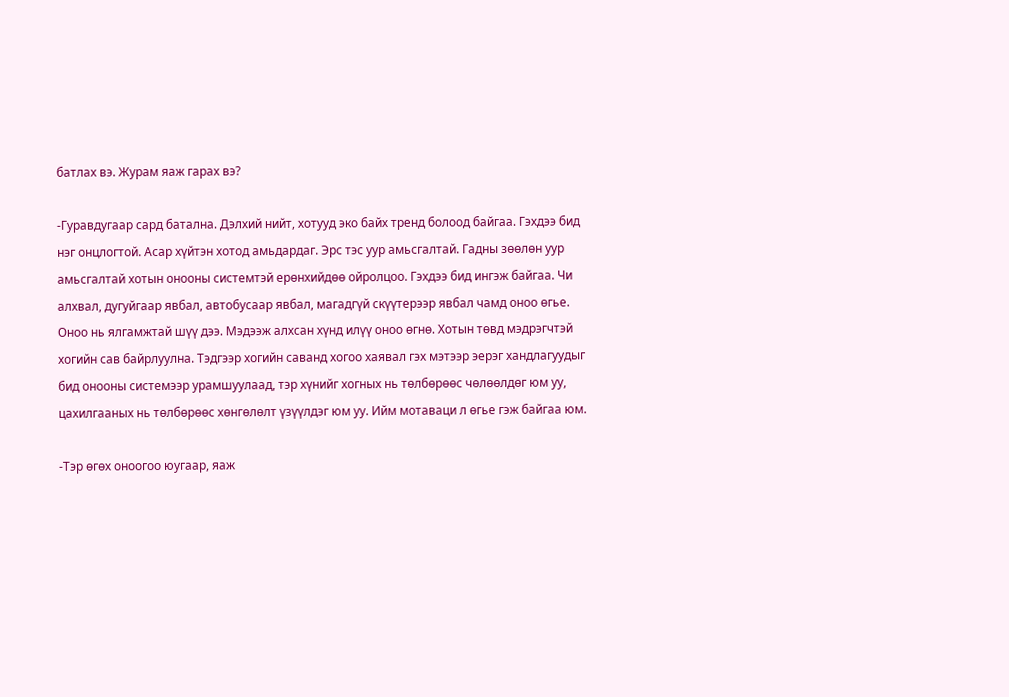батлах вэ. Журам яаж гарах вэ?

-Гуравдугаар сард батална. Дэлхий нийт, хотууд эко байх тренд болоод байгаа. Гэхдээ бид нэг онцлогтой. Асар хүйтэн хотод амьдардаг. Эрс тэс уур амьсгалтай. Гадны зөөлөн уур амьсгалтай хотын онооны системтэй ерөнхийдөө ойролцоо. Гэхдээ бид ингэж байгаа. Чи алхвал, дугуйгаар явбал, автобусаар явбал, магадгүй скүүтерээр явбал чамд оноо өгье. Оноо нь ялгамжтай шүү дээ. Мэдээж алхсан хүнд илүү оноо өгнө. Хотын төвд мэдрэгчтэй хогийн сав байрлуулна. Тэдгээр хогийн саванд хогоо хаявал гэх мэтээр эерэг хандлагуудыг бид онооны системээр урамшуулаад, тэр хүнийг хогных нь төлбөрөөс чөлөөлдөг юм уу, цахилгааных нь төлбөрөөс хөнгөлөлт үзүүлдэг юм уу. Ийм мотаваци л өгье гэж байгаа юм.

-Тэр өгөх оноогоо юугаар, яаж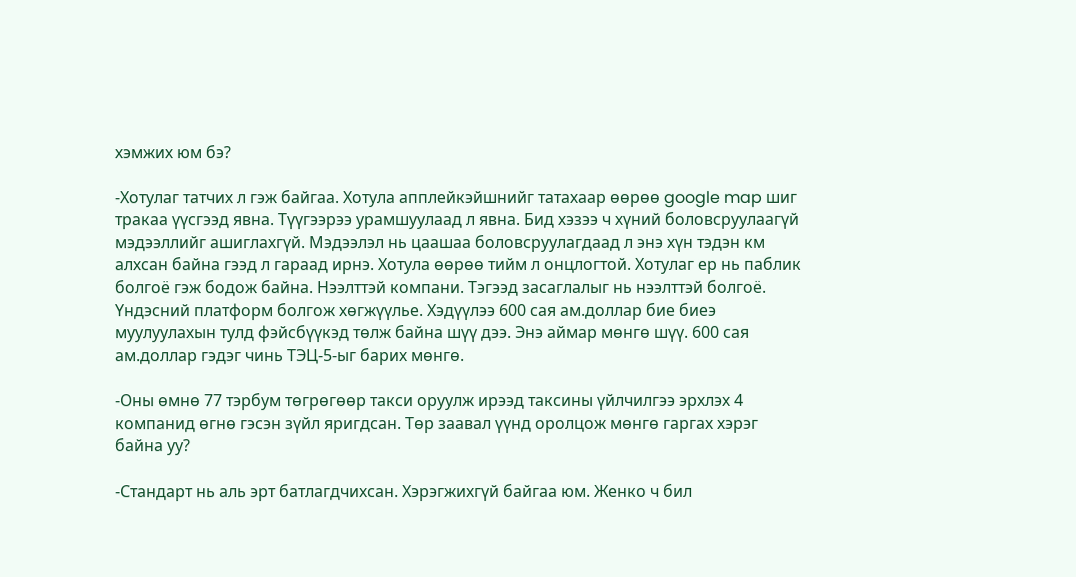хэмжих юм бэ?

-Хотулаг татчих л гэж байгаа. Хотула апплейкэйшнийг татахаар өөрөө google map шиг тракаа үүсгээд явна. Түүгээрээ урамшуулаад л явна. Бид хэзээ ч хүний боловсруулаагүй мэдээллийг ашиглахгүй. Мэдээлэл нь цаашаа боловсруулагдаад л энэ хүн тэдэн км алхсан байна гээд л гараад ирнэ. Хотула өөрөө тийм л онцлогтой. Хотулаг ер нь паблик болгоё гэж бодож байна. Нээлттэй компани. Тэгээд засаглалыг нь нээлттэй болгоё. Үндэсний платформ болгож хөгжүүлье. Хэдүүлээ 600 сая ам.доллар бие биеэ муулуулахын тулд фэйсбүүкэд төлж байна шүү дээ. Энэ аймар мөнгө шүү. 600 сая ам.доллар гэдэг чинь ТЭЦ-5-ыг барих мөнгө.

-Оны өмнө 77 тэрбум төгрөгөөр такси оруулж ирээд таксины үйлчилгээ эрхлэх 4 компанид өгнө гэсэн зүйл яригдсан. Төр заавал үүнд оролцож мөнгө гаргах хэрэг байна уу?

-Стандарт нь аль эрт батлагдчихсан. Хэрэгжихгүй байгаа юм. Женко ч бил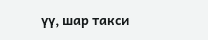үү, шар такси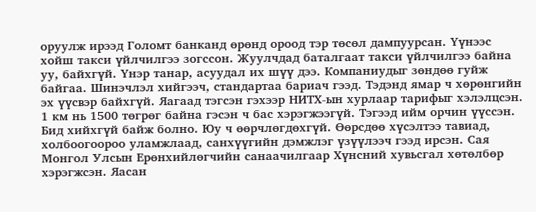оруулж ирээд Голомт банканд өрөнд ороод тэр төсөл дампуурсан. Үүнээс хойш такси үйлчилгээ зогссон. Жуулчдад баталгаат такси үйлчилгээ байна уу, байхгүй. Үнэр танар, асуудал их шүү дээ. Компаниудыг зөндөө гуйж байгаа. Шинэчлэл хийгээч, стандартаа бариач гээд. Тэдэнд ямар ч хөрөнгийн эх үүсвэр байхгүй. Яагаад тэгсэн гэхээр НИТХ-ын хурлаар тарифыг хэлэлцсэн. 1 км нь 1500 төгрөг байна гэсэн ч бас хэрэгжээгүй. Тэгээд ийм орчин үүссэн. Бид хийхгүй байж болно. Юу ч өөрчлөгдөхгүй. Өөрсдөө хүсэлтээ тавиад, холбоогоороо уламжлаад, санхүүгийн дэмжлэг үзүүлээч гээд ирсэн. Сая Монгол Улсын Ерөнхийлөгчийн санаачилгаар Хүнсний хувьсгал хөтөлбөр хэрэгжсэн. Яасан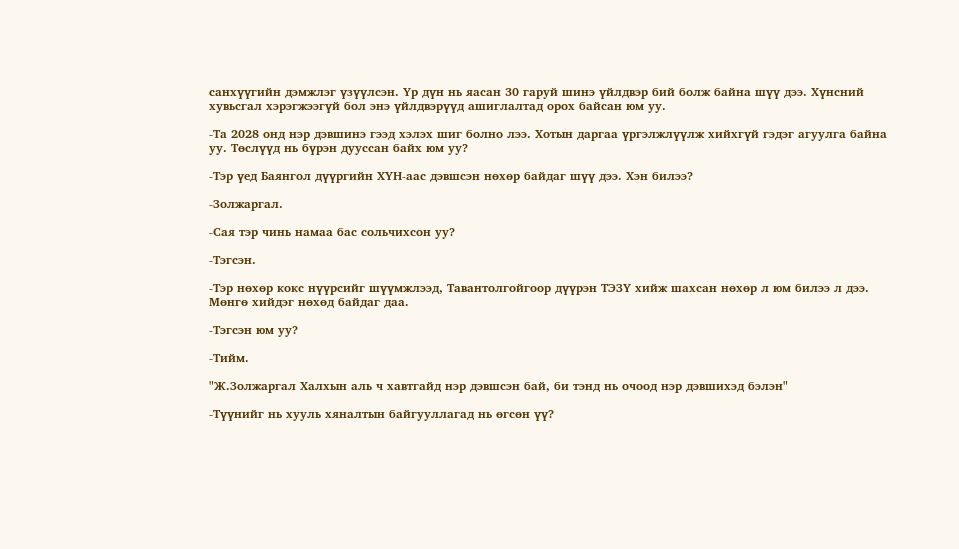санхүүгийн дэмжлэг үзүүлсэн. Үр дүн нь яасан 30 гаруй шинэ үйлдвэр бий болж байна шүү дээ. Хүнсний хувьсгал хэрэгжээгүй бол энэ үйлдвэрүүд ашиглалтад орох байсан юм уу.

-Та 2028 онд нэр дэвшинэ гээд хэлэх шиг болно лээ. Хотын даргаа үргэлжлүүлж хийхгүй гэдэг агуулга байна уу. Төслүүд нь бүрэн дууссан байх юм уу?

-Тэр үед Баянгол дүүргийн ХҮН-аас дэвшсэн нөхөр байдаг шүү дээ. Хэн билээ?

-Золжаргал.

-Сая тэр чинь намаа бас сольчихсон уу?

-Тэгсэн.

-Тэр нөхөр кокс нүүрсийг шүүмжлээд, Тавантолгойгоор дүүрэн ТЭЗҮ хийж шахсан нөхөр л юм билээ л дээ. Мөнгө хийдэг нөхөд байдаг даа.

-Тэгсэн юм уу?

-Тийм.

"Ж.Золжаргал Халхын аль ч хавтгайд нэр дэвшсэн бай, би тэнд нь очоод нэр дэвшихэд бэлэн"

-Түүнийг нь хууль хяналтын байгууллагад нь өгсөн үү?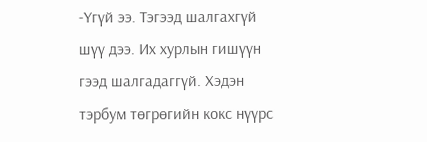-Үгүй ээ. Тэгээд шалгахгүй шүү дээ. Их хурлын гишүүн гээд шалгадаггүй. Хэдэн тэрбум төгрөгийн кокс нүүрс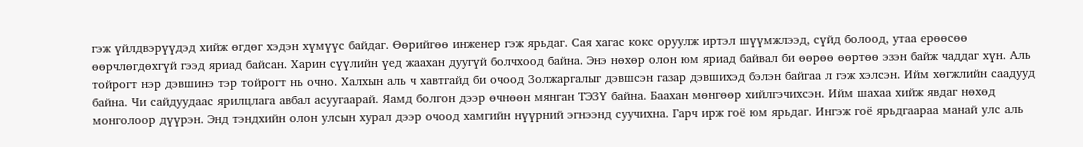гэж үйлдвэрүүдэд хийж өгдөг хэдэн хүмүүс байдаг. Өөрийгөө инженер гэж ярьдаг. Сая хагас кокс оруулж иртэл шүүмжлээд, сүйд болоод, утаа ерөөсөө өөрчлөгдөхгүй гээд яриад байсан. Харин сүүлийн үед жаахан дуугүй болчхоод байна. Энэ нөхөр олон юм яриад байвал би өөрөө өөртөө эзэн байж чаддаг хүн. Аль тойрогт нэр дэвшинэ тэр тойрогт нь очно. Халхын аль ч хавтгайд би очоод Золжаргалыг дэвшсэн газар дэвшихэд бэлэн байгаа л гэж хэлсэн. Ийм хөгжлийн саадууд байна. Чи сайдуудаас ярилцлага авбал асуугаарай. Яамд болгон дээр өчнөөн мянган ТЭЗҮ байна. Баахан мөнгөөр хийлгэчихсэн. Ийм шахаа хийж явдаг нөхөд монголоор дүүрэн. Энд тэндхийн олон улсын хурал дээр очоод хамгийн нүүрний эгнээнд суучихна. Гарч ирж гоё юм ярьдаг. Ингэж гоё ярьдгаараа манай улс аль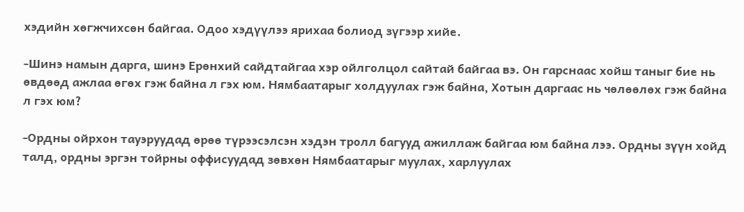хэдийн хөгжчихсөн байгаа. Одоо хэдүүлээ ярихаа болиод зүгээр хийе.

-Шинэ намын дарга, шинэ Ерөнхий сайдтайгаа хэр ойлголцол сайтай байгаа вэ. Он гарснаас хойш таныг бие нь өвдөөд ажлаа өгөх гэж байна л гэх юм. Нямбаатарыг холдуулах гэж байна, Хотын даргаас нь чөлөөлөх гэж байна л гэх юм?

-Ордны ойрхон тауэруудад өрөө түрээсэлсэн хэдэн тролл багууд ажиллаж байгаа юм байна лээ. Ордны зүүн хойд талд, ордны эргэн тойрны оффисуудад зөвхөн Нямбаатарыг муулах, харлуулах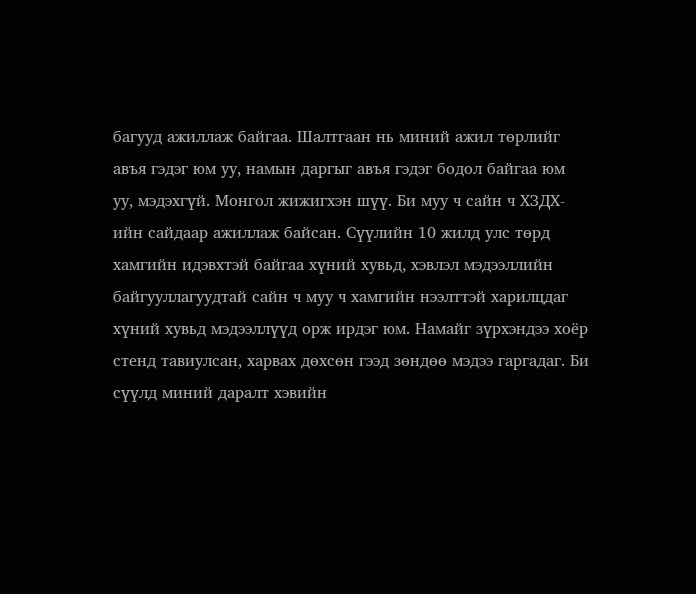багууд ажиллаж байгаа. Шалтгаан нь миний ажил төрлийг авъя гэдэг юм уу, намын даргыг авъя гэдэг бодол байгаа юм уу, мэдэхгүй. Монгол жижигхэн шүү. Би муу ч сайн ч ХЗДХ-ийн сайдаар ажиллаж байсан. Сүүлийн 10 жилд улс төрд хамгийн идэвхтэй байгаа хүний хувьд, хэвлэл мэдээллийн байгууллагуудтай сайн ч муу ч хамгийн нээлттэй харилцдаг хүний хувьд мэдээллүүд орж ирдэг юм. Намайг зүрхэндээ хоёр стенд тавиулсан, харвах дөхсөн гээд зөндөө мэдээ гаргадаг. Би сүүлд миний даралт хэвийн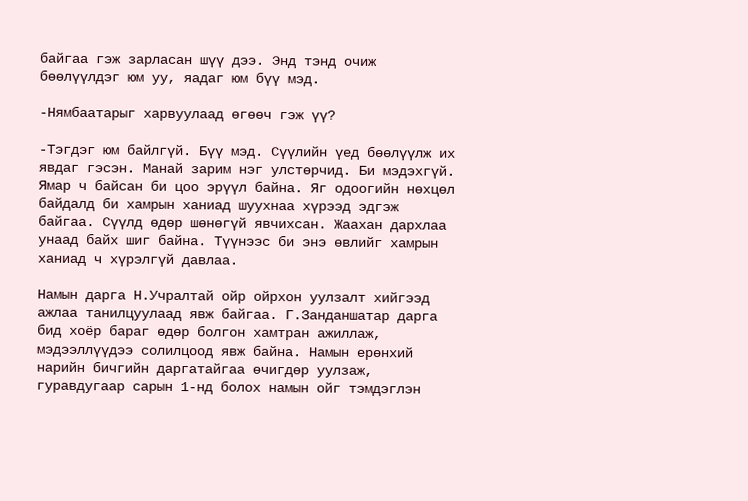байгаа гэж зарласан шүү дээ. Энд тэнд очиж бөөлүүлдэг юм уу, яадаг юм бүү мэд.

-Нямбаатарыг харвуулаад өгөөч гэж үү?

-Тэгдэг юм байлгүй. Бүү мэд. Сүүлийн үед бөөлүүлж их явдаг гэсэн. Манай зарим нэг улстөрчид. Би мэдэхгүй. Ямар ч байсан би цоо эрүүл байна. Яг одоогийн нөхцөл байдалд би хамрын ханиад шуухнаа хүрээд эдгэж байгаа. Сүүлд өдөр шөнөгүй явчихсан. Жаахан дархлаа унаад байх шиг байна. Түүнээс би энэ өвлийг хамрын ханиад ч хүрэлгүй давлаа.

Намын дарга Н.Учралтай ойр ойрхон уулзалт хийгээд ажлаа танилцуулаад явж байгаа. Г.Занданшатар дарга бид хоёр бараг өдөр болгон хамтран ажиллаж, мэдээллүүдээ солилцоод явж байна. Намын ерөнхий нарийн бичгийн даргатайгаа өчигдөр уулзаж, гуравдугаар сарын 1-нд болох намын ойг тэмдэглэн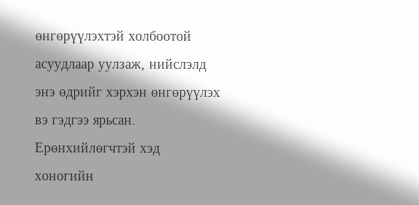өнгөрүүлэхтэй холбоотой асуудлаар уулзаж, нийслэлд энэ өдрийг хэрхэн өнгөрүүлэх вэ гэдгээ ярьсан. Ерөнхийлөгчтэй хэд хоногийн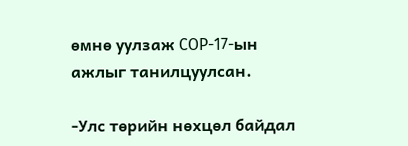өмнө уулзаж COP-17-ын ажлыг танилцуулсан.

-Улс төрийн нөхцөл байдал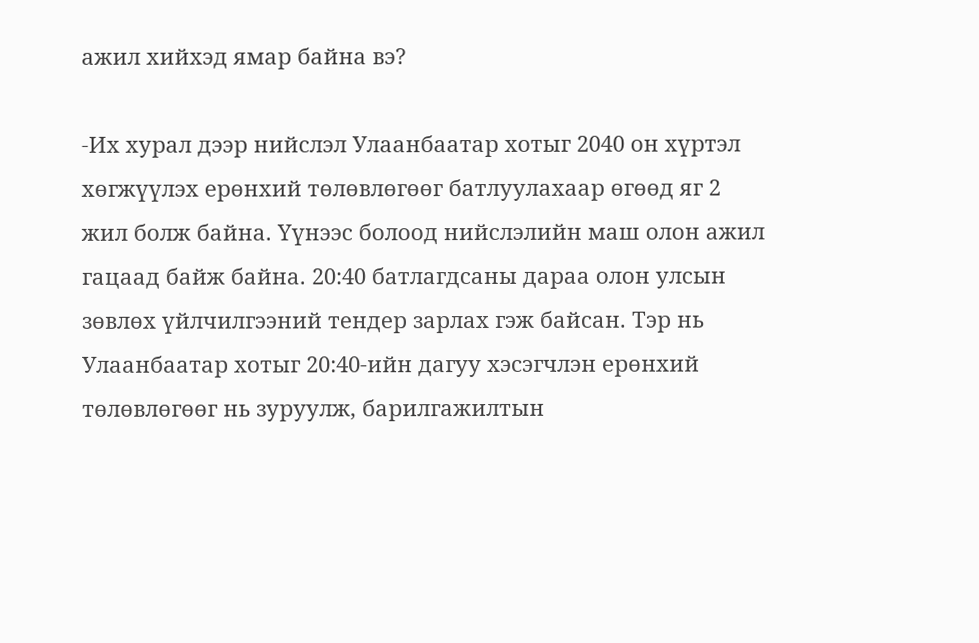ажил хийхэд ямар байна вэ?

-Их хурал дээр нийслэл Улаанбаатар хотыг 2040 он хүртэл хөгжүүлэх ерөнхий төлөвлөгөөг батлуулахаар өгөөд яг 2 жил болж байна. Үүнээс болоод нийслэлийн маш олон ажил гацаад байж байна. 20:40 батлагдсаны дараа олон улсын зөвлөх үйлчилгээний тендер зарлах гэж байсан. Тэр нь Улаанбаатар хотыг 20:40-ийн дагуу хэсэгчлэн ерөнхий төлөвлөгөөг нь зуруулж, барилгажилтын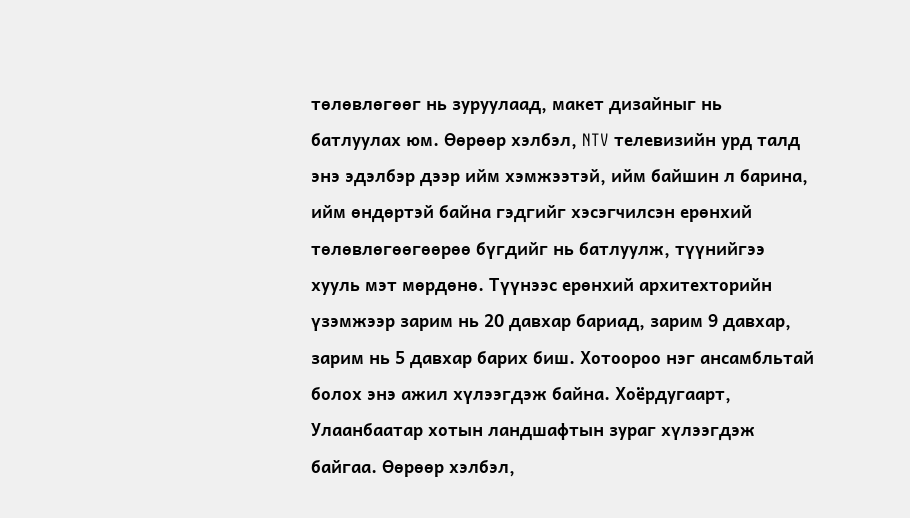төлөвлөгөөг нь зуруулаад, макет дизайныг нь батлуулах юм. Өөрөөр хэлбэл, NTV телевизийн урд талд энэ эдэлбэр дээр ийм хэмжээтэй, ийм байшин л барина, ийм өндөртэй байна гэдгийг хэсэгчилсэн ерөнхий төлөвлөгөөгөөрөө бүгдийг нь батлуулж, түүнийгээ хууль мэт мөрдөнө. Түүнээс ерөнхий архитехторийн үзэмжээр зарим нь 20 давхар бариад, зарим 9 давхар, зарим нь 5 давхар барих биш. Хотоороо нэг ансамбльтай болох энэ ажил хүлээгдэж байна. Хоёрдугаарт, Улаанбаатар хотын ландшафтын зураг хүлээгдэж байгаа. Өөрөөр хэлбэл,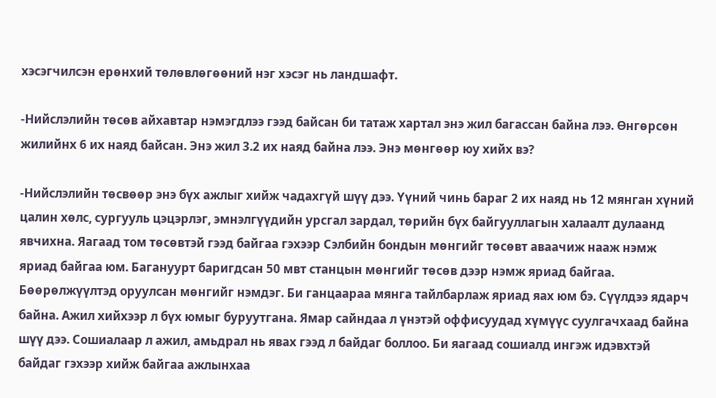хэсэгчилсэн ерөнхий төлөвлөгөөний нэг хэсэг нь ландшафт.

-Нийслэлийн төсөв айхавтар нэмэгдлээ гээд байсан би татаж хартал энэ жил багассан байна лээ. Өнгөрсөн жилийнх 6 их наяд байсан. Энэ жил 3.2 их наяд байна лээ. Энэ мөнгөөр юу хийх вэ?

-Нийслэлийн төсвөөр энэ бүх ажлыг хийж чадахгүй шүү дээ. Үүний чинь бараг 2 их наяд нь 12 мянган хүний цалин хөлс, сургууль цэцэрлэг, эмнэлгүүдийн урсгал зардал, төрийн бүх байгууллагын халаалт дулаанд явчихна. Яагаад том төсөвтэй гээд байгаа гэхээр Сэлбийн бондын мөнгийг төсөвт аваачиж нааж нэмж яриад байгаа юм. Багануурт баригдсан 50 мвт станцын мөнгийг төсөв дээр нэмж яриад байгаа. Бөөрөлжүүлтэд оруулсан мөнгийг нэмдэг. Би ганцаараа мянга тайлбарлаж яриад яах юм бэ. Сүүлдээ ядарч байна. Ажил хийхээр л бүх юмыг буруутгана. Ямар сайндаа л үнэтэй оффисуудад хүмүүс суулгачхаад байна шүү дээ. Сошиалаар л ажил, амьдрал нь явах гээд л байдаг боллоо. Би яагаад сошиалд ингэж идэвхтэй байдаг гэхээр хийж байгаа ажлынхаа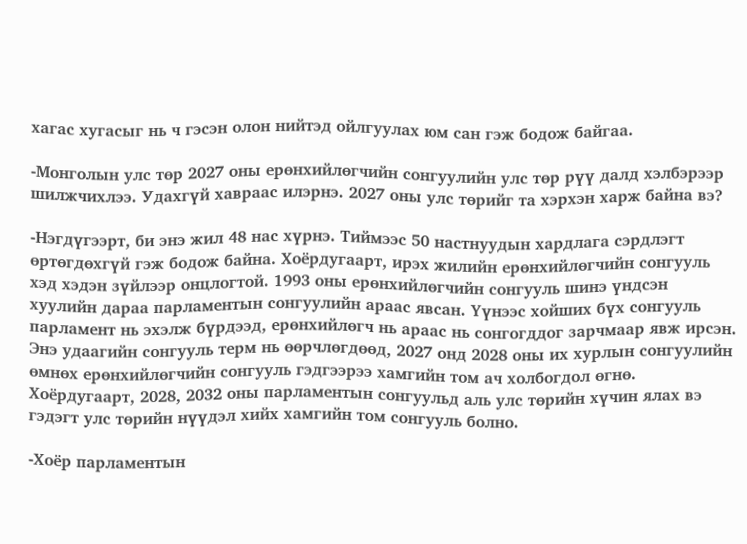хагас хугасыг нь ч гэсэн олон нийтэд ойлгуулах юм сан гэж бодож байгаа.

-Монголын улс төр 2027 оны ерөнхийлөгчийн сонгуулийн улс төр рүү далд хэлбэрээр шилжчихлээ. Удахгүй хавраас илэрнэ. 2027 оны улс төрийг та хэрхэн харж байна вэ?

-Нэгдүгээрт, би энэ жил 48 нас хүрнэ. Тиймээс 50 настнуудын хардлага сэрдлэгт өртөгдөхгүй гэж бодож байна. Хоёрдугаарт, ирэх жилийн ерөнхийлөгчийн сонгууль хэд хэдэн зүйлээр онцлогтой. 1993 оны ерөнхийлөгчийн сонгууль шинэ үндсэн хуулийн дараа парламентын сонгуулийн араас явсан. Үүнээс хойших бүх сонгууль парламент нь эхэлж бүрдээд, ерөнхийлөгч нь араас нь сонгогддог зарчмаар явж ирсэн. Энэ удаагийн сонгууль терм нь өөрчлөгдөөд, 2027 онд 2028 оны их хурлын сонгуулийн өмнөх ерөнхийлөгчийн сонгууль гэдгээрээ хамгийн том ач холбогдол өгнө. Хоёрдугаарт, 2028, 2032 оны парламентын сонгуульд аль улс төрийн хүчин ялах вэ гэдэгт улс төрийн нүүдэл хийх хамгийн том сонгууль болно.

-Хоёр парламентын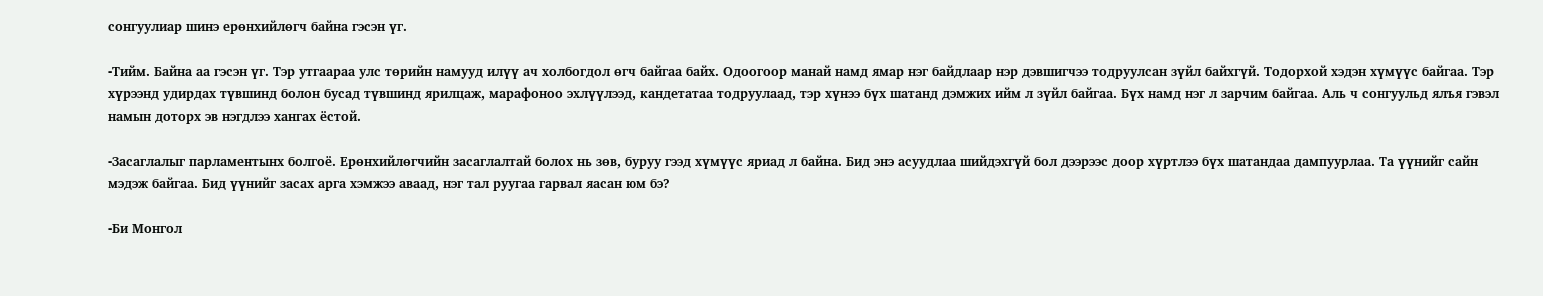сонгуулиар шинэ ерөнхийлөгч байна гэсэн үг.

-Тийм. Байна аа гэсэн үг. Тэр утгаараа улс төрийн намууд илүү ач холбогдол өгч байгаа байх. Одоогоор манай намд ямар нэг байдлаар нэр дэвшигчээ тодруулсан зүйл байхгүй. Тодорхой хэдэн хүмүүс байгаа. Тэр хүрээнд удирдах түвшинд болон бусад түвшинд ярилцаж, марафоноо эхлүүлээд, кандетатаа тодруулаад, тэр хүнээ бүх шатанд дэмжих ийм л зүйл байгаа. Бүх намд нэг л зарчим байгаа. Аль ч сонгуульд ялъя гэвэл намын доторх эв нэгдлээ хангах ёстой.

-Засаглалыг парламентынх болгоё. Ерөнхийлөгчийн засаглалтай болох нь зөв, буруу гээд хүмүүс яриад л байна. Бид энэ асуудлаа шийдэхгүй бол дээрээс доор хүртлээ бүх шатандаа дампуурлаа. Та үүнийг сайн мэдэж байгаа. Бид үүнийг засах арга хэмжээ аваад, нэг тал руугаа гарвал яасан юм бэ?

-Би Монгол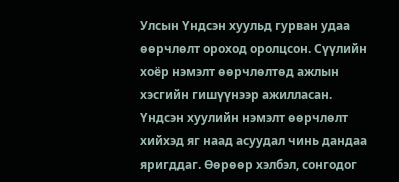Улсын Үндсэн хуульд гурван удаа өөрчлөлт ороход оролцсон. Сүүлийн хоёр нэмэлт өөрчлөлтөд ажлын хэсгийн гишүүнээр ажилласан. Үндсэн хуулийн нэмэлт өөрчлөлт хийхэд яг наад асуудал чинь дандаа яригддаг. Өөрөөр хэлбэл, сонгодог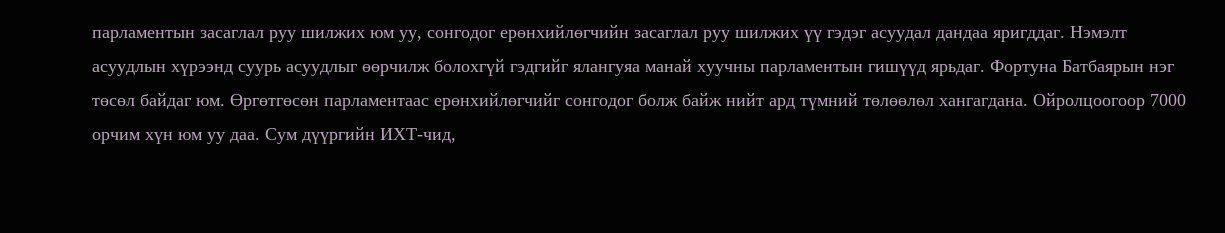парламентын засаглал руу шилжих юм уу, сонгодог ерөнхийлөгчийн засаглал руу шилжих үү гэдэг асуудал дандаа яригддаг. Нэмэлт асуудлын хүрээнд суурь асуудлыг өөрчилж болохгүй гэдгийг ялангуяа манай хуучны парламентын гишүүд ярьдаг. Фортуна Батбаярын нэг төсөл байдаг юм. Өргөтгөсөн парламентаас ерөнхийлөгчийг сонгодог болж байж нийт ард түмний төлөөлөл хангагдана. Ойролцоогоор 7000 орчим хүн юм уу даа. Сум дүүргийн ИХТ-чид,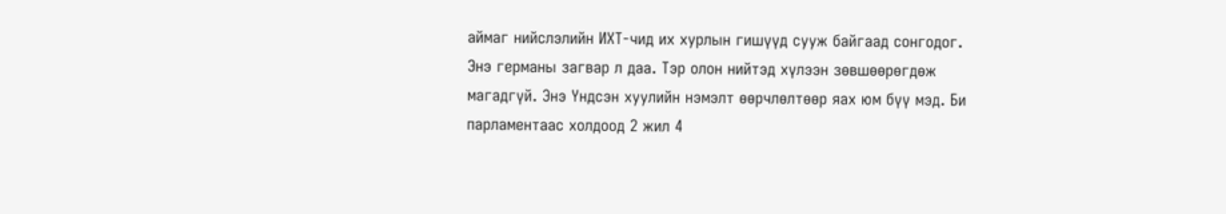аймаг нийслэлийн ИХТ-чид их хурлын гишүүд сууж байгаад сонгодог. Энэ германы загвар л даа. Тэр олон нийтэд хүлээн зөвшөөрөгдөж магадгүй. Энэ Үндсэн хуулийн нэмэлт өөрчлөлтөөр яах юм бүү мэд. Би парламентаас холдоод 2 жил 4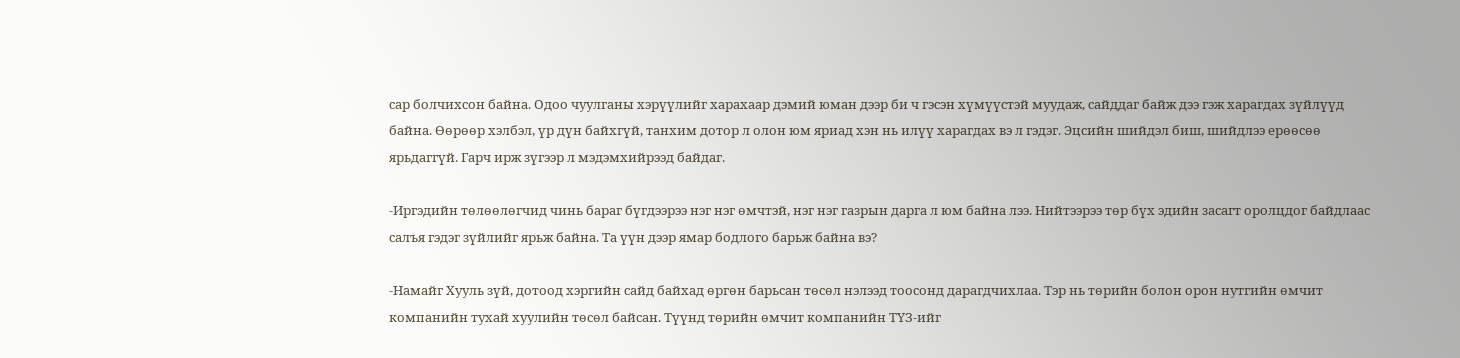сар болчихсон байна. Одоо чуулганы хэрүүлийг харахаар дэмий юман дээр би ч гэсэн хүмүүстэй муудаж, сайддаг байж дээ гэж харагдах зүйлүүд байна. Өөрөөр хэлбэл, үр дүн байхгүй, танхим дотор л олон юм яриад хэн нь илүү харагдах вэ л гэдэг. Эцсийн шийдэл биш, шийдлээ ерөөсөө ярьдаггүй. Гарч ирж зүгээр л мэдэмхийрээд байдаг.

-Иргэдийн төлөөлөгчид чинь бараг бүгдээрээ нэг нэг өмчтэй, нэг нэг газрын дарга л юм байна лээ. Нийтээрээ төр бүх эдийн засагт оролцдог байдлаас салъя гэдэг зүйлийг ярьж байна. Та үүн дээр ямар бодлого барьж байна вэ?

-Намайг Хууль зүй, дотоод хэргийн сайд байхад өргөн барьсан төсөл нэлээд тоосонд дарагдчихлаа. Тэр нь төрийн болон орон нутгийн өмчит компанийн тухай хуулийн төсөл байсан. Түүнд төрийн өмчит компанийн ТҮЗ-ийг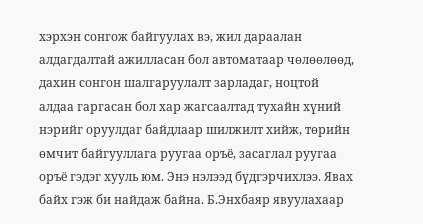хэрхэн сонгож байгуулах вэ, жил дараалан алдагдалтай ажилласан бол автоматаар чөлөөлөөд, дахин сонгон шалгаруулалт зарладаг, ноцтой алдаа гаргасан бол хар жагсаалтад тухайн хүний нэрийг оруулдаг байдлаар шилжилт хийж, төрийн өмчит байгууллага руугаа оръё, засаглал руугаа оръё гэдэг хууль юм. Энэ нэлээд бүдгэрчихлээ. Явах байх гэж би найдаж байна. Б.Энхбаяр явуулахаар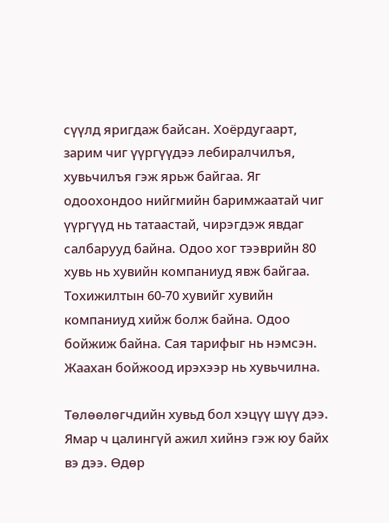сүүлд яригдаж байсан. Хоёрдугаарт, зарим чиг үүргүүдээ лебиралчилъя, хувьчилъя гэж ярьж байгаа. Яг одоохондоо нийгмийн баримжаатай чиг үүргүүд нь татаастай, чирэгдэж явдаг салбарууд байна. Одоо хог тээврийн 80 хувь нь хувийн компаниуд явж байгаа. Тохижилтын 60-70 хувийг хувийн компаниуд хийж болж байна. Одоо бойжиж байна. Сая тарифыг нь нэмсэн. Жаахан бойжоод ирэхээр нь хувьчилна.

Төлөөлөгчдийн хувьд бол хэцүү шүү дээ. Ямар ч цалингүй ажил хийнэ гэж юу байх вэ дээ. Өдөр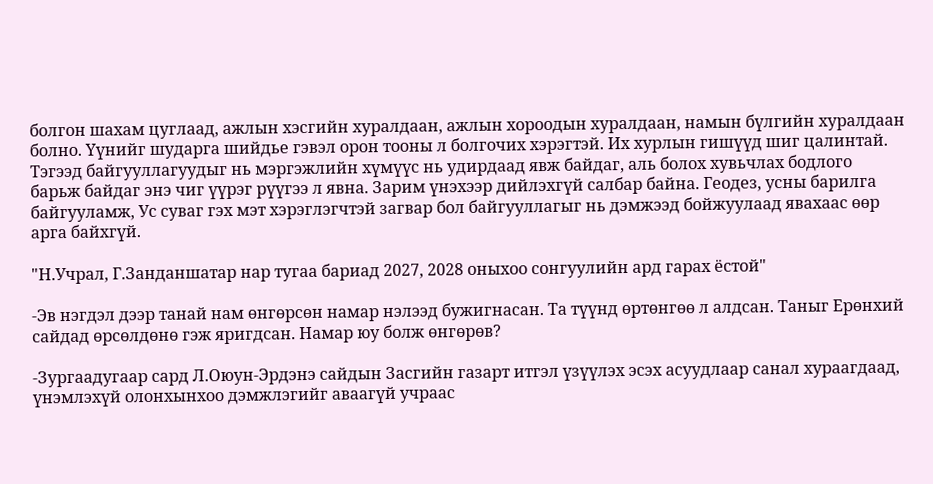болгон шахам цуглаад, ажлын хэсгийн хуралдаан, ажлын хороодын хуралдаан, намын бүлгийн хуралдаан болно. Үүнийг шударга шийдье гэвэл орон тооны л болгочих хэрэгтэй. Их хурлын гишүүд шиг цалинтай. Тэгээд байгууллагуудыг нь мэргэжлийн хүмүүс нь удирдаад явж байдаг, аль болох хувьчлах бодлого барьж байдаг энэ чиг үүрэг рүүгээ л явна. Зарим үнэхээр дийлэхгүй салбар байна. Геодез, усны барилга байгууламж, Ус суваг гэх мэт хэрэглэгчтэй загвар бол байгууллагыг нь дэмжээд бойжуулаад явахаас өөр арга байхгүй.

"Н.Учрал, Г.Занданшатар нар тугаа бариад 2027, 2028 оныхоо сонгуулийн ард гарах ёстой"

-Эв нэгдэл дээр танай нам өнгөрсөн намар нэлээд бужигнасан. Та түүнд өртөнгөө л алдсан. Таныг Ерөнхий сайдад өрсөлдөнө гэж яригдсан. Намар юу болж өнгөрөв?

-Зургаадугаар сард Л.Оюун-Эрдэнэ сайдын Засгийн газарт итгэл үзүүлэх эсэх асуудлаар санал хураагдаад, үнэмлэхүй олонхынхоо дэмжлэгийг аваагүй учраас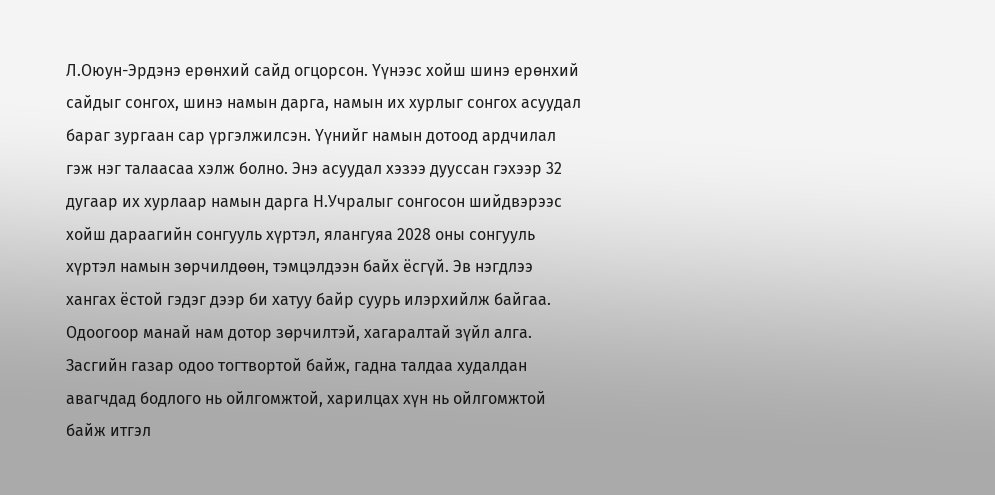Л.Оюун-Эрдэнэ ерөнхий сайд огцорсон. Үүнээс хойш шинэ ерөнхий сайдыг сонгох, шинэ намын дарга, намын их хурлыг сонгох асуудал бараг зургаан сар үргэлжилсэн. Үүнийг намын дотоод ардчилал гэж нэг талаасаа хэлж болно. Энэ асуудал хэзээ дууссан гэхээр 32 дугаар их хурлаар намын дарга Н.Учралыг сонгосон шийдвэрээс хойш дараагийн сонгууль хүртэл, ялангуяа 2028 оны сонгууль хүртэл намын зөрчилдөөн, тэмцэлдээн байх ёсгүй. Эв нэгдлээ хангах ёстой гэдэг дээр би хатуу байр суурь илэрхийлж байгаа. Одоогоор манай нам дотор зөрчилтэй, хагаралтай зүйл алга. Засгийн газар одоо тогтвортой байж, гадна талдаа худалдан авагчдад бодлого нь ойлгомжтой, харилцах хүн нь ойлгомжтой байж итгэл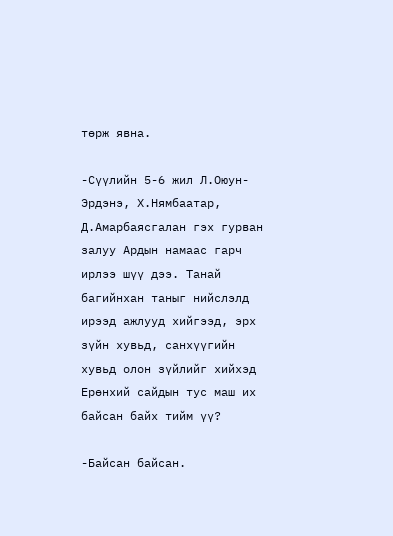төрж явна.

-Сүүлийн 5-6 жил Л.Оюун-Эрдэнэ, Х.Нямбаатар, Д.Амарбаясгалан гэх гурван залуу Ардын намаас гарч ирлээ шүү дээ. Танай багийнхан таныг нийслэлд ирээд ажлууд хийгээд, эрх зүйн хувьд, санхүүгийн хувьд олон зүйлийг хийхэд Ерөнхий сайдын тус маш их байсан байх тийм үү?

-Байсан байсан.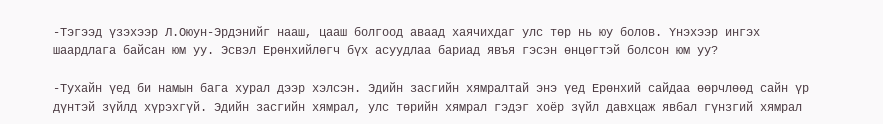-Тэгээд үзэхээр Л.Оюун-Эрдэнийг нааш, цааш болгоод аваад хаячихдаг улс төр нь юу болов. Үнэхээр ингэх шаардлага байсан юм уу. Эсвэл Ерөнхийлөгч бүх асуудлаа бариад явъя гэсэн өнцөгтэй болсон юм уу?

-Тухайн үед би намын бага хурал дээр хэлсэн. Эдийн засгийн хямралтай энэ үед Ерөнхий сайдаа өөрчлөөд сайн үр дүнтэй зүйлд хүрэхгүй. Эдийн засгийн хямрал, улс төрийн хямрал гэдэг хоёр зүйл давхцаж явбал гүнзгий хямрал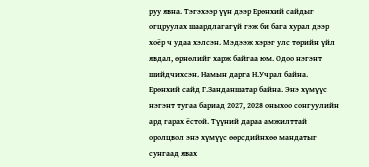руу явна. Тэгэхээр үүн дээр Ерөнхий сайдыг огцруулах шаардлагагүй гэж би бага хурал дээр хоёр ч удаа хэлсэн. Мэдээж хэрэг улс төрийн үйл явдал, өрнөлийг харж байгаа юм. Одоо нэгэнт шийдчихсэн. Намын дарга Н.Учрал байна. Ерөнхий сайд Г.Занданшатар байна. Энэ хүмүүс нэгэнт тугаа бариад 2027, 2028 оныхоо сонгуулийн ард гарах ёстой. Түүний дараа амжилттай оролцвол энэ хүмүүс өөрсдийнхөө мандатыг сунгаад явах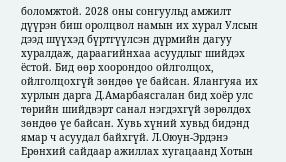боломжтой. 2028 оны сонгуульд амжилт дүүрэн биш оролцвол намын их хурал Улсын дээд шүүхэд бүртгүүлсэн дүрмийн дагуу хуралдаж, дараагийнхаа асуудлыг шийдэх ёстой. Бид өөр хоорондоо ойлголцох, ойлголцохгүй зөндөө үе байсан. Ялангуяа их хурлын дарга Д.Амарбаясгалан бид хоёр улс төрийн шийдвэрт санал нэгдэхгүй зөрөлдөх зөндөө үе байсан. Хувь хүний хувьд бидэнд ямар ч асуудал байхгүй. Л.Оюун-Эрдэнэ Ерөнхий сайдаар ажиллах хугацаанд Хотын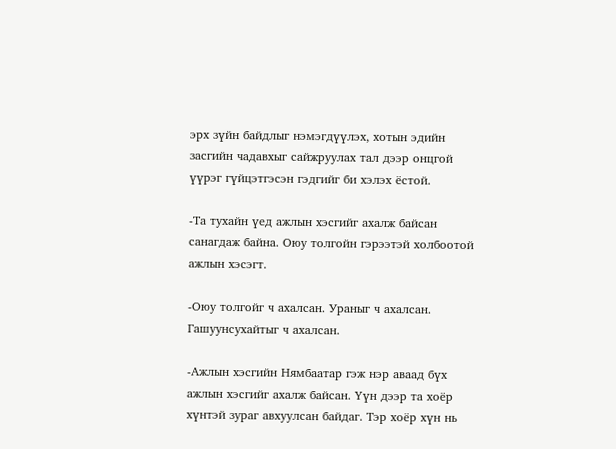эрх зүйн байдлыг нэмэгдүүлэх, хотын эдийн засгийн чадавхыг сайжруулах тал дээр онцгой үүрэг гүйцэтгэсэн гэдгийг би хэлэх ёстой.

-Та тухайн үед ажлын хэсгийг ахалж байсан санагдаж байна. Оюу толгойн гэрээтэй холбоотой ажлын хэсэгт.

-Оюу толгойг ч ахалсан. Ураныг ч ахалсан. Гашуунсухайтыг ч ахалсан.

-Ажлын хэсгийн Нямбаатар гэж нэр аваад бүх ажлын хэсгийг ахалж байсан. Үүн дээр та хоёр хүнтэй зураг авхуулсан байдаг. Тэр хоёр хүн нь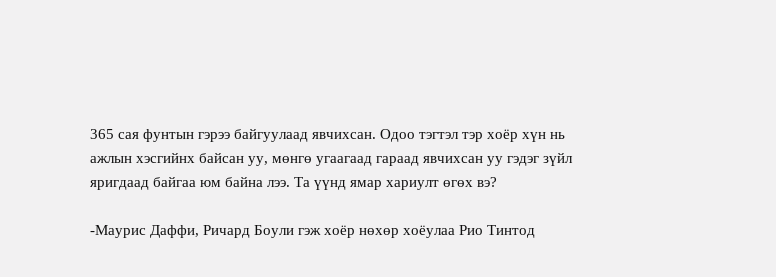365 сая фунтын гэрээ байгуулаад явчихсан. Одоо тэгтэл тэр хоёр хүн нь ажлын хэсгийнх байсан уу, мөнгө угаагаад гараад явчихсан уу гэдэг зүйл яригдаад байгаа юм байна лээ. Та үүнд ямар хариулт өгөх вэ?

-Маурис Даффи, Ричард Боули гэж хоёр нөхөр хоёулаа Рио Тинтод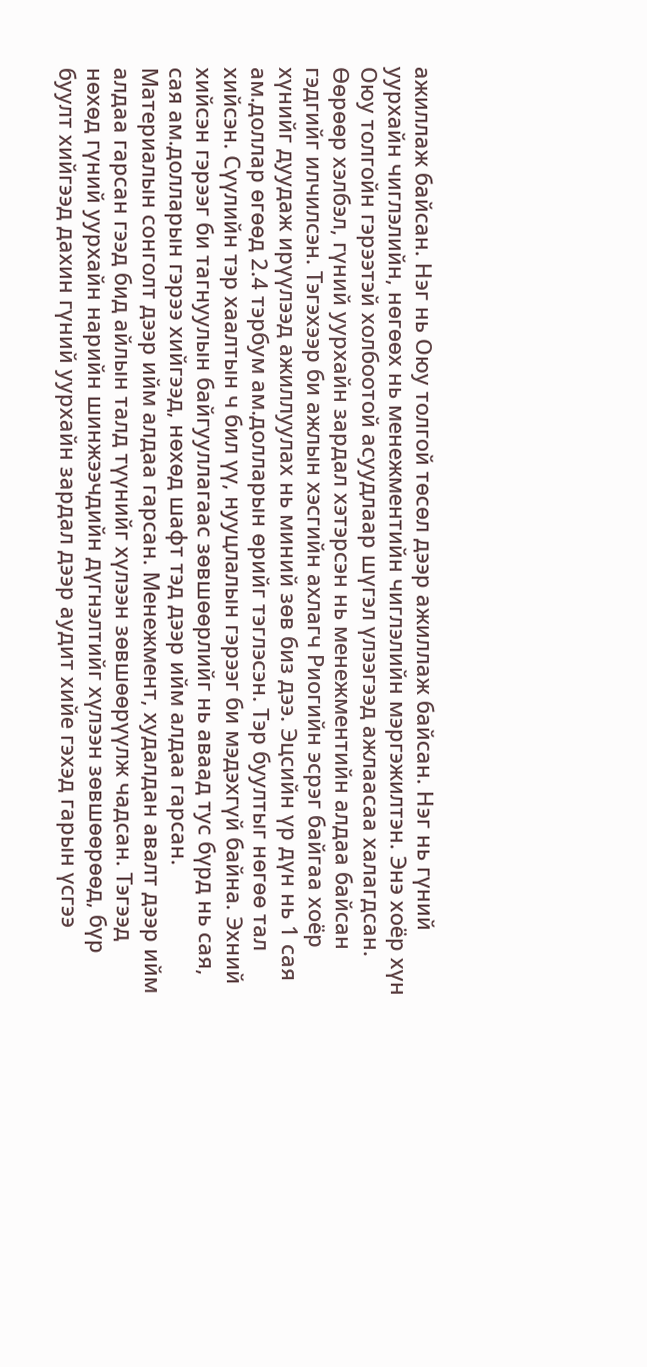ажиллаж байсан. Нэг нь Оюу толгой төсөл дээр ажиллаж байсан. Нэг нь гүний уурхайн чиглэлийн, нөгөөх нь менежментийн чиглэлийн мэргэжилтэн. Энэ хоёр хүн Оюу толгойн гэрээтэй холбоотой асуудлаар шүгэл үлээгээд ажлаасаа халагдсан. Өөрөөр хэлбэл, гүний уурхайн зардал хэтэрсэн нь менежментийн алдаа байсан гэдгийг илчилсэн. Тэгэхээр би ажлын хэсгийн ахлагч Риогийн эсрэг байгаа хоёр хүнийг дуудаж ирүүлээд ажиллуулах нь миний зөв биз дээ. Эцсийн үр дүн нь 1 сая ам.доллар өгөөд 2.4 тэрбум ам.долларын өрийг тэглэсэн. Тэр буултыг нөгөө тал хийсэн. Сүүлийн тэр хаалтын ч бил үү, нууцлалын гэрээг би мэдэхгүй байна. Эхний хийсэн гэрээг би тагнуулын байгууллагаас зөвшөөрлийг нь аваад тус бүрд нь сая, сая ам.долларын гэрээ хийгээд, нөхөд шафт тэд дээр ийм алдаа гарсан. Материалын сонголт дээр ийм алдаа гарсан. Менежмент, худалдан авалт дээр ийм алдаа гарсан гээд бид айлын талд түүнийг хүлээн зөвшөөрүүлж чадсан. Тэгээд нөхөд гүний уурхайн нарийн шинжээчдийн дүгнэлтийг хүлээн зөвшөөрөөд, бүр буулт хийгээд дахин гүний уурхайн зардал дээр аудит хийе гэхэд гарын үсгээ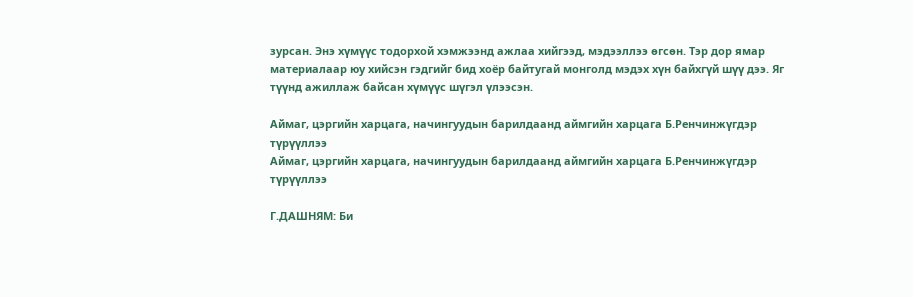зурсан. Энэ хүмүүс тодорхой хэмжээнд ажлаа хийгээд, мэдээллээ өгсөн. Тэр дор ямар материалаар юу хийсэн гэдгийг бид хоёр байтугай монголд мэдэх хүн байхгүй шүү дээ. Яг түүнд ажиллаж байсан хүмүүс шүгэл үлээсэн.

Аймаг, цэргийн харцага, начингуудын барилдаанд аймгийн харцага Б.Ренчинжүгдэр түрүүллээ
Аймаг, цэргийн харцага, начингуудын барилдаанд аймгийн харцага Б.Ренчинжүгдэр түрүүллээ

Г.ДАШНЯМ: Би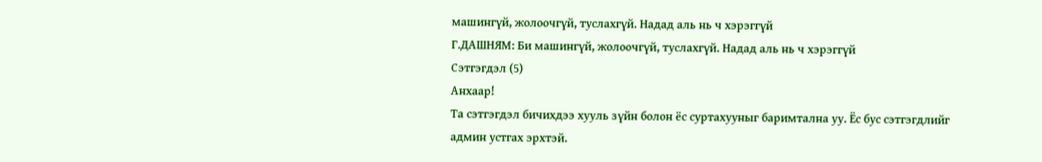машингүй, жолоочгүй, туслахгүй. Надад аль нь ч хэрэггүй
Г.ДАШНЯМ: Би машингүй, жолоочгүй, туслахгүй. Надад аль нь ч хэрэггүй
Сэтгэгдэл (5)
Анхаар!
Та сэтгэгдэл бичихдээ хууль зүйн болон ёс суртахууныг баримтална уу. Ёс бус сэтгэгдлийг админ устгах эрхтэй.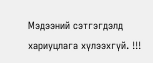Мэдээний сэтгэгдэлд хариуцлага хүлээхгүй. !!!